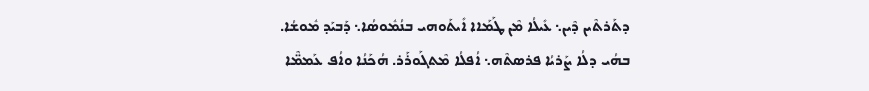ܕܬܰܪܬܶܝܢ ܕܶܝܢ܆ ܥܺܝܠܳܐ ܡܶܢ ܛܰܡܰܐܐ ܐܺܝܬܰܘܗܝ ܒܢܳܡܽܘܣܳܐ܆ ܕܰܒܝܰܕ ܡܽܘܫܳܐ. ܒܗܳܝ ܕܠܳܐ ܨܰܪܝܳܐ ܦܪܣܬܶܗ܆ ܐܳܦܠܳܐ ܡܶܬܓܰܘܪܰܪ. ܗܳܟܰܢܳܐ ܘܐܳܦ ܥܰܡܡ̈ܶܐ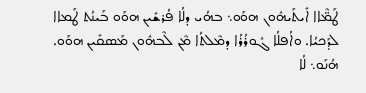ܛܰܡ̈ܶܐܐ ܐܺܝܬܰܝܗܽܘܢ ܗܘܰܘ܆ ܒܗܳܝ ܕܠܳܐ ܦܳܪܫܺܝܢ ܗܘܰܘ ܒܰܝܢܳܬ ܛܰܡܐܐ ܠܕܰܟܝܳܐ. ܘܐܳܦܠܳܐ ܓܽܘܪܳܪܳܐ ܕܡܶܠܬܳܐ ܡܶܢ ܠܶܒܗܽܘܢ ܡܰܣܩܺܝܢ ܗܘܰܘ. ܗܳܢܰܘ܆ ܠܳܐ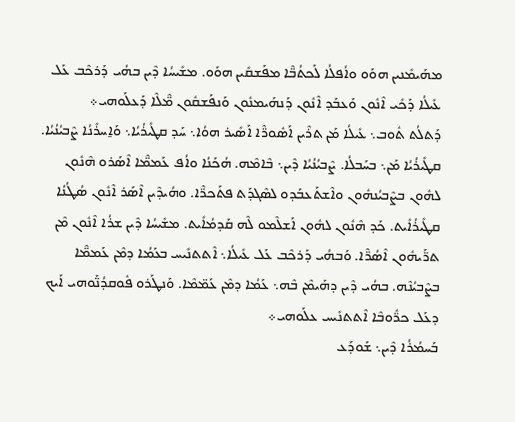ܡܗܰܝܡܺܢܝܢ ܗܘܰܘ ܘܐܳܦܠܳܐ ܠܰܟܬܳܒ̈ܶܐ ܡܦܰܫܩܺܝܢ ܗܘܰܘ. ܡܫܺܝܚܳܐ ܕܶܝܢ ܒܗܳܝ ܕܰܪܟܶܒ ܥܰܠ ܥܺܝܠܳܐ ܕܰܟܺܝ ܐܶܢܽܘܢ ܘܰܥܒܰܕ ܐܶܢܽܘܢ ܕܰܢܗܰܝܡܢܽܘܢ ܘܰܢܦܰܫܩܽܘܢ ܡ̈ܶܠܶܐ ܕܰܥܠܰܘܗܝ܀
ܕܰܬܠܳܬ ܬܽܘܒ܆ ܥܺܝܠܳܐ ܡܰܢ ܬܪܶܝܢ ܐܰܣܽܘܪ̈ܶܐ ܐܰܣܺܝܪ ܗܘܳܐ܆ ܚܰܕ ܩܛܺܝܪܳܝܳܐ܆ ܘܰܐ̱ܚܪܺܢܳܐ ܨܶܒܝܳܢܳܝܳܐ. ܩܛܺܝܪܳܝܳܐ ܡܰܢ܆ ܒܚܰܒܠܳܐ. ܨܶܒܝܳܢܳܝܳܐ ܕܶܝܢ܆ ܒܶܐܡܶܗ. ܗܳܟܰܢܳܐ ܘܐܳܦ ܥܰܡܡ̈ܶܐ ܐܶܣܰܪܘ ܗܶܢܽܘܢ ܠܗܽܘܢ ܒܨܶܒܝܳܢܗܽܘܢ ܘܐܶܫܬܰܥܒܰܕܘ ܠܣܶܓܕܰܬ ܦܬܰܟܪ̈ܶܐ. ܘܗܳܝܕܶܝܢ ܐܶܣܰܪ ܐܶܢܽܘܢ ܤܳܛܳܢܳܐ ܩܛܺܝܪܳܐܺܝܬ. ܟܰܕ ܗܶܢܽܘܢ ܠܗܽܘܢ ܐܰܫܠܶܡܘ ܠܶܗ ܩܰܕܡܳܐܺܝܬ. ܡܫܺܝܚܳܐ ܕܶܝܢ ܫܪܳܐ ܐܶܢܽܘܢ ܡܶܢ ܬܪ̈ܰܝܗܽܘܢ ܐܶܣܳܪ̈ܶܐ. ܘܰܒܗܳܝ ܕܰܪܟܶܒ ܥܰܠ ܥܺܝܠܳܐ܆ ܐܶܬܬܢܺܝܚ ܒܥܰܡܳܐ ܕܡܶܢ ܥܰܡܡ̈ܶܐ ܒܨܶܒܝܳܢܶܗ. ܒܗܳܝ ܕܶܝܢ ܕܗܰܝܡܶܢ ܒܶܗ܆ ܥܰܡܳܐ ܕܡܶܢ ܥܰܡ̈ܡܶܐ. ܘܰܢܛܰܪܘ ܦܽܘܩܕܳܢ̈ܰܘܗܝ ܐܰܝܟ ܕܥܰܠ ܟܪ̈ܽܘܒܶܐ ܐܶܬܬܢܺܝܚ ܥܠܰܘܗܝ܀
ܒܰܚܡܳܪܳܐ ܕܶܝܢ܆ ܫܰܘܕܰܥ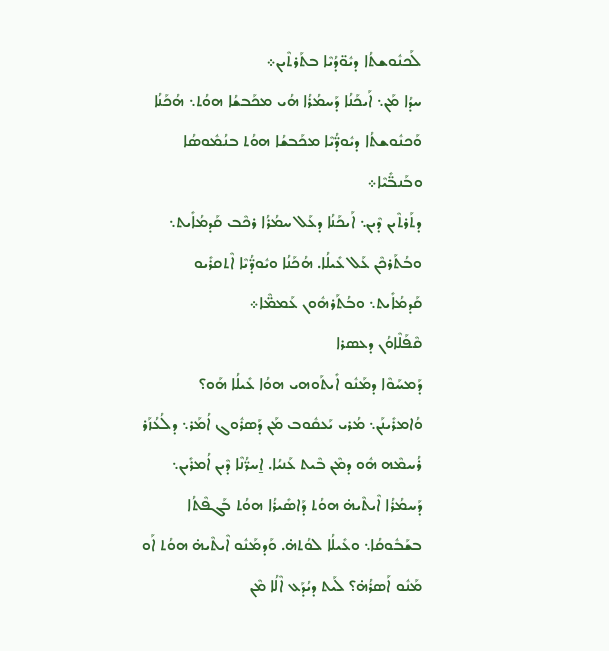ܠܰܟܢܽܘܫܬܳܐ ܕܝܽܘ̈ܕܳܝܶܐ ܒܬܰܪܬܶܝܢ܀
ܚܕܳܐ ܡܰܢ܆ ܐܰܝܟܰܢܳܐ ܕܰܚܡܳܪܳܐ ܗܳܝ ܡܟܰܒܫܳܐ ܗܘܳܬ܆ ܗܳܟܰܢܳܐ ܘܰܟܢܽܘܫܬܳܐ ܕܝܽܘܕ̈ܳܝܶܐ ܡܟܰܒܫܳܐ ܗܘܳܬ ܒܢܳܡܽܘܣܳܐ ܘܒܰܢܒ̈ܺܝܶܐ܀
ܕܬܰܪܬܶܝܢ ܕܶܝܢ܆ ܐܰܝܟܰܢܳܐ ܕܥܰܠ ܚܡܳܪܳܐ ܪܟܶܒ ܩܰܕܡܳܐܺܝܬ܆ ܘܒܳܬܰܪܟܶܢ ܥܰܠ ܥܺܝܠܳܐ. ܗܳܟܰܢܳܐ ܘܝܽܘܕ̈ܳܝܶܐ ܐܶܬܩܪܺܝܘ ܩܰܕܡܳܐܺܝܬ܆ ܘܒܳܬܰܪܗܽܘܢ ܥܰܡܡ̈ܶܐ܀
ܩܶܦܰܠܶܐܘܳܢ ܕܥܣܪܐ
ܕܰܡܚܰܘܶܐ ܕܡܰܢܽܘ ܐܺܝܬܰܘܗܝ ܗܘܳܐ ܥܺܝܠܳܐ ܗܰܘ؟
ܘܳܐܡܪܺܝܢܰܢ܆ ܡܳܪܝ ܝܰܥܩܽܘܒ ܡܰܢ ܕܰܣܪܽܘܓ ܐܳܡܰܪ܆ ܕܠܳܥܳܙܰܪ ܪܳܚܡܶܗ ܗܽܘ ܕܡܶܢ ܒܶܝܬ ܥܰܢܝܳܐ. ܐ̱ܚܪ̈ܳܢܶܐ ܕܶܝܢ ܐܳܡܪܺܝܢ܆ ܕܰܚܡܳܪܳܐ ܐܶܝܬܶܝܗ̇ ܗܘܳܬ ܕܰܐܣܺܝܪܳܐ ܗܘܳܬ ܒܰܓܦܶܬܳܐ ܒܫܰܒܽܘܩܳܐ܆ ܘܥܺܝܠܳܐ ܠܘܳܬܗ̇. ܘܰܕܡܰܢܽܘ ܐܶܝܬܶܝܗ̇ ܗܘܳܬ ܐܰܘ ܡܰܢܽܘ ܐܰܣܪܳܗ̇؟ ܠܰܝܬ ܕܝܳܕܰܥ ܐܶܠܳܐ ܡܶܢ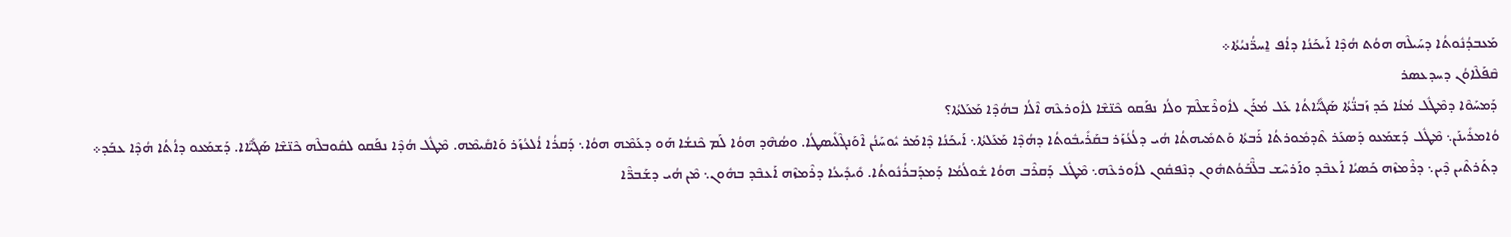ܡܰܥܒܕܳܢܽܘܬܳܐ ܕܚܰܝܠܶܗ ܗܘܳܬ ܗܳܕܶܐ ܐܰܝܟܰܢܳܐ ܕܐܳܦ ܐ̱ܚܪ̈ܳܢܝܳܬܳܐ܀
ܩܶܦܰܠܶܐܘܳܢ ܕܚܕܥܣܪ
ܕܰܡܚܰܘܶܐ ܕܡܶܛܽܠ ܡܳܢܳܐ ܟܰܕ ܙܰܒܢ̈ܳܬܳܐ ܣܰܓܺܝ̈ܳܐܬܳܐ ܥܰܠ ܡܳܪܰܢ ܠܐܽܘܪܶܫܠܶܡ ܘܠܳܐ ܢܦܰܩܘ ܟܶܢ̈ܫܶܐ ܠܐܽܘܪܥܶܗ ܐܶܠܳܐ ܒܗܳܕܶܐ ܡܰܥܰܠܬܳܐ؟
ܘܳܐܡܪܺܝܢܰܢ܆ ܡܶܛܽܠ ܕܰܫܡܰܥܘ ܕܰܣܥܰܪ ܬܶܕܡܽܘܪܬܳܐ ܪܰܒܬܳܐ ܘܰܬܡܺܝܗܬܳܐ ܗܳܝ ܕܠܳܥܳܙܰܪ ܒܩܰܪܺܝܒܽܘܬܳܐ ܕܗܳܕܶܐ ܡܰܥܰܠܬܳܐ܆ ܐܰܝܟܰܢܳܐ ܕܶܐܡܰܪ ܝܽܘܚܰܢܳܢ ܐܶܘܰܢܓܶܠܺܝܣܛܳܐ. ܘܣܳܗܶܕ ܗܘܳܐ ܠܰܡ ܟܶܢܫܳܐ ܗܰܘ ܕܥܰܡܶܗ ܗܘܳܐ܆ ܕܰܩܪܳܐ ܐܳܠܥܳܙܰܪ ܘܰܐܩܺܝܡܶܗ. ܡܶܛܽܠ ܗܳܕܶܐ ܢܦܰܩܘ ܠܩܽܘܒܠܶܗ ܟܶܢ̈ܫܶܐ ܣܰܓܺܝ̈ܶܐܐ. ܕܰܫܡܰܥܘ ܕܐܳܬܳܐ ܗܳܕܶܐ ܥܒܰܕ܀
ܕܬܰܪܬܶܝܢ ܕܶܝܢ܆ ܕܪܶܡܙܶܗ ܟܰܣܝܳܐ ܐܰܥܒܶܕ ܘܐܰܪܚܶܫ ܒܠ̈ܶܒܰܘܳܬܗܽܘܢ ܕܢܶܦܩܽܘܢ ܠܐܽܘܪܥܶܗ܆ ܡܶܛܽܠ ܕܰܩܪܶܒ ܗܘܳܐ ܫܽܘܠܳܡܳܐ ܕܰܡܕܰܒܪܳܢܽܘܬܳܐ. ܘܺܝܕܺܝܥܳܐ ܕܪܶܡܙܶܗ ܐܰܥܒܶܕ ܒܗܽܘܢ܆ ܡܶܢ ܗܳܝ ܕܫܰܒܪ̈ܶܐ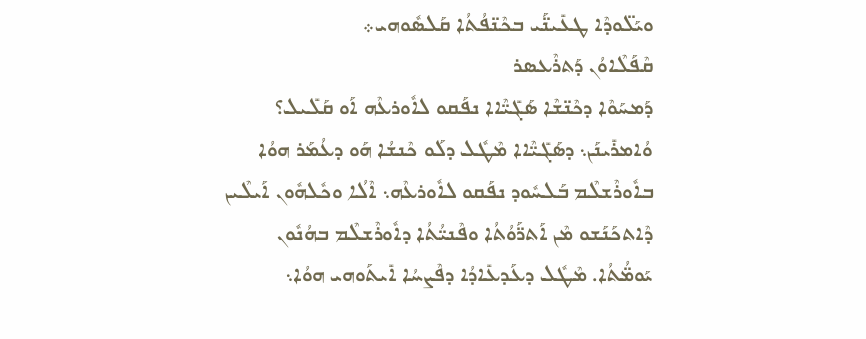ܘܝܰܠ̈ܘܕܶܐ ܛܥܺܝܢ̈ܰܝ ܒܟܶܢ̈ܦܳܬܳܐ ܩܰܠܣܽܘܗܝ܀
ܩܶܦܰܠܶܐܘܳܢ ܕܰܬܪܶܥܣܪ
ܕܰܡܚܰܘܶܐ ܕܟܶܢ̈ܫܶܐ ܣܰܓܺܝ̈ܶܐܐ ܢܦܰܩܘ ܠܐܽܘܪܥܶܗ ܐܰܘ ܩܰܠܺܝܠ؟
ܘܳܐܡܪܺܝܢܰܢ܆ ܕܣܰܓܺܝ̈ܶܐܐ ܡܶܛܽܠ ܕܠܰܘ ܟܶܢܫܳܐ ܗܰܘ ܕܥܳܡܰܪ ܗܘܳܐ ܒܐܽܘܪܶܫܠܶܡ ܒܰܠܚܽܘܕ ܢܦܰܩܘ ܠܐܽܘܪܥܶܗ܆ ܐܶܠܳܐ ܘܟܽܠܗܽܘܢ ܐܰܝܠܶܝܢ ܕܶܐܬܟܰܢܰܫܘ ܡܶܢ ܐܰܬܪ̈ܰܘܳܬܳܐ ܘܦܶܢܝ̈ܳܬܳܐ ܕܐܽܘܪܶܫܠܶܡ ܒܗܳܢܽܘܢ ܝܰܘܡ̈ܳܬܳܐ. ܡܶܛܽܠ ܕܥܰܕܥܺܐܕܳܐ ܕܦܶܨܚܳܐ ܐܺܝܬܰܘܗܝ ܗܘܳܐ܆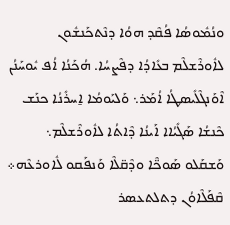ܘܢܳܡܽܘܣܳܐ ܦܳܩܶܕ ܗܘܳܐ ܕܢܶܬܟܰܢܫܽܘܢ ܠܐܽܘܪܶܫܠܶܡ ܒܥܺܐܕܳܐ ܕܦܶܨܚܳܐ. ܗܳܟܰܢܳܐ ܐܳܦ ܝܽܘܚܰܢܳܢ ܐܶܘܰܢܓܶܠܺܝܣܛܳܐ ܐܳܡܰܪ܆ ܘܰܠܝܰܘܡܳܐ ܐ̱ܚܪܺܢܳܐ ܟܢܰܫ ܟܶܢܫܳܐ ܣܰܓܺܝܳܐܐ ܐܰܝܢܳܐ ܕܶܐܬܳܐ ܠܐܽܘܪܶܫܠܶܡ܆ ܘܰܫܩܰܠܘ ܣܰܘܟ̈ܶܐ ܘܕܶܩ̈ܠܶܐ ܘܰܢܦܰܩܘ ܠܽܐܘܪܥܶܗ܀
ܩܶܦܰܠܶܐܘܳܢ ܕܬܠܬܥܣܪ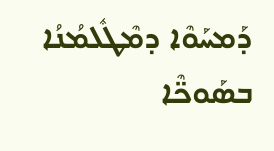ܕܰܡܚܰܘܶܐ ܕܡܶܛܽܠܡܳܢܳܐ ܒܣܰܘܟ̈ܶܐ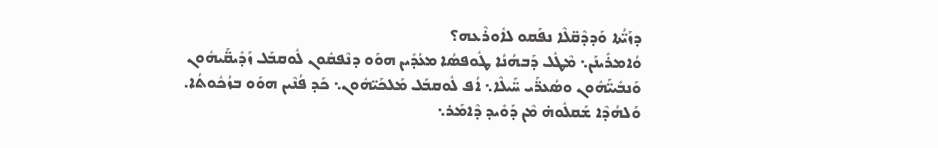ܕܙܰܝ̈ܳܬܐ ܘܰܕܕܶܩ̈ܠܶܐ ܢܦܰܩܘ ܠܐܽܘܪܶܥܗ؟
ܘܳܐܡܪܺܝܢܰܢ܆ ܡܶܛܽܠ ܕܰܒܗܳܢܳܐ ܛܽܘܦܣܳܐ ܡܥܳܕܺܝܢ ܗܘܰܘ ܕܢܶܦܩܽܘܢ ܠܽܘܩܒܰܠ ܙܰܕܺܝܩ̈ܰܝܗܽܘܢ ܘܰܢܒܺܝܝ̈ܰܗܽܘܢ ܘܣܳܥܪ̈ܰܝ ܚ̈ܰܝܠܶܐ܆ ܐܳܦ ܠܽܘܩܒܰܠ ܡܰܠܟܰܝ̈ܗܽܘܢ܆ ܟܰܕ ܦܳܢܶܝܢ ܗܘܰܘ ܒܙܳܟܽܘܬܳܐ. ܘܰܠܗܳܕܶܐ ܫܰܩܠܽܘܗ̇ ܡܶܢ ܕܰܘܺܝܕ ܕܶܐܡܰܪ܆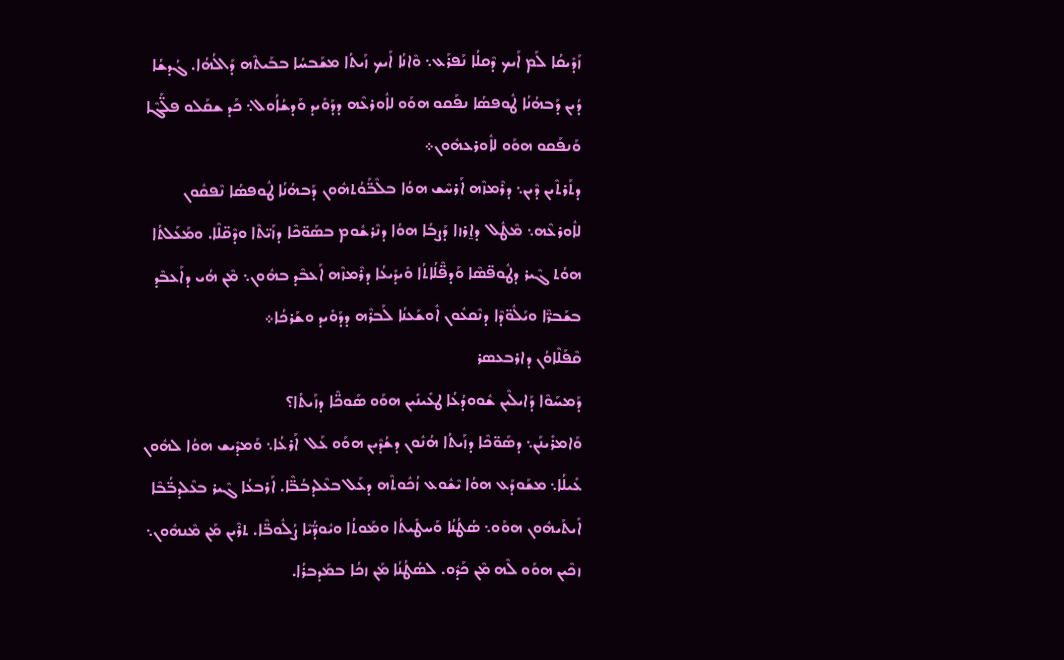ܙܰܕܺܝܩܳܐ ܠܰܡ ܐܰܝܟ ܕܶܩܠܳܐ ܢܰܦܪܰܥ܆ ܘܶܐܢܳܐ ܐܰܝܟ ܙܰܝܬܳܐ ܡܫܰܒܚܳܐ ܒܒܰܝܬܶܗ ܕܰܐܠܳܗܳܐ. ܓܳܕܫܳܐ ܕܳܝܢ ܕܰܒܗܳܢܳܐ ܛܽܘܦܣܳܐ ܢܦܰܩܘ ܗܘܰܘ ܠܐܽܘܪܥܶܗ ܕܕܰܘܺܝܕ ܘܰܕܫܳܐܳܘܠ܆ ܟܰܕ ܫܩܰܠܘ ܦܠ̈ܰܓܶܐ ܘܰܢܦܰܩܘ ܗܘܰܘ ܠܐܽܘܪܥܗܽܘܢ܀
ܕܬܰܪܬܶܝܢ ܕܶܝܢ܆ ܕܪܶܡܙܶܗ ܐܰܪܚܶܫ ܗܘܳܐ ܒܠܶܒ̈ܰܘܳܬܗܽܘܢ ܕܰܒܗܳܢܳܐ ܛܽܘܦܣܳܐ ܢܶܦܩܽܘܢ ܠܐܽܘܪܥܶܗ܆ ܡܶܛܽܠ  ܕܐ̱ܪܙܐ ܕܰܨܒܳܐ ܗܘܳܐ ܕܢܶܪܫܽܘܡ ܒܣܰܘ̈ܟܶܐ ܕܙܰܝ̈ܬܶܐ ܘܕܶܩ̈ܠܶܐ. ܘܡܰܥܰܠܬܳܐ ܗܘܳܬ ܓܶܝܪ ܕܛܽܘܦ̈ܣܶܐ ܘܰܕܦ̈ܶܠܳܐܬܳܐ ܘܺܝܕܺܝܥܳܐ ܕܪܶܡܙܶܗ ܐܰܥܒܶܕ ܒܗܽܘܢ܆ ܡܶܢ ܗܳܝ ܕܐܰܥܒܶܕ ܒܫܰܒܪ̈ܶܐ ܘܝܰܠܽܘ̈ܕܶܐ ܕܢܶܩܥܽܘܢ ܐܽܘܫܰܥܢܳܐ ܠܰܒܪܶܗ ܕܕܰܘܺܝܕ ܘܫܰܪܟܳܐ܀
ܩܶܦܰܠܶܐܘܳܢ ܕܐܪܒܥܣܪ
ܕܰܡܚܰܘܶܐ ܕܰܐܝܠܶܝܢ ܫܽܘܘܕܳܥܳܐ ܛܥܺܝܢܺܝܢ ܗܘܰܘ ܣܰܘܟ̈ܶܐ ܕܙܰܝܬܳܐ؟
ܘܰܐܡܪܺܝܢܰܢ܆ ܕܣܰܘ̈ܟܶܐ ܕܙܰܝܬܳܐ ܗܳܢܽܘܢ ܕܫܳܕܶܝܢ ܗܘܰܘ ܥܰܠ  ܐܰܪܥܳܐ܆ ܘܰܡܕܺܝܫ ܗܘܳܐ ܠܗܽܘܢ ܥܺܝܠܳܐ܆ ܡܫܰܘܕܰܥ ܗܘܳܐ ܝܶܫܽܘܥ ܙܳܟܽܘܬܶܗ ܕܥܰܠ ܒܥܶܠܕܒܳܒ̈ܶܐ. ܐܰܪܒܥܳܐ ܓܶܝܪ ܒܥܶܠܕܒ̈ܳܒܶܐ ܐܺܝܬܰܝܗܽܘܢ ܗܘܰܘ܆ ܣܳܛܳܢܳܐ ܘܰܚܛܺܝܬܳܐ ܘܡܰܘܬܳܐ ܘܝܽܘܕ̈ܳܝܶܐ ܨܳܠܽܘܒ̈ܶܐ. ܬܪܶܝܢ ܡܰܢ ܡܶܢܗܽܘܢ܆ ܙܟܶܝܢ ܗܘܰܘ ܠܶܗ ܡܶܢ ܟܰܕܽܘ. ܠܣܳܛܳܢܳܐ ܡܰܢ ܙܟܳܐ ܒܡܰܕܒܪܳܐ.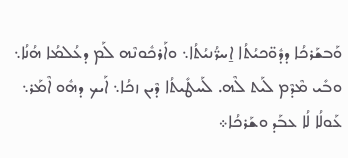ܘܰܒܫܰܪܟܳܐ ܕܕܽܘ̈ܟܝܳܬܳܐ ܐ̱ܚܪ̈ܳܢܝܳܬܳܐ܆ ܘܐܰܪܟܽܘܢܶܗ ܠܰܡ ܕܥܳܠܡܳܐ ܗܳܢܳܐ܆ ܘܒܺܝ ܡܶܕܶܡ ܠܰܝܬ ܠܶܗ. ܠܰܚܛܺܝܬܳܐ ܕܶܝܢ ܙܟܳܐ܆ ܐܰܝܟ ܕܗܽܘ ܐܶܡܰܪ܆ ܥܰܘܠܳܐ ܠܳܐ ܥܒܰܕ ܘܫܰܪܟܳܐ܀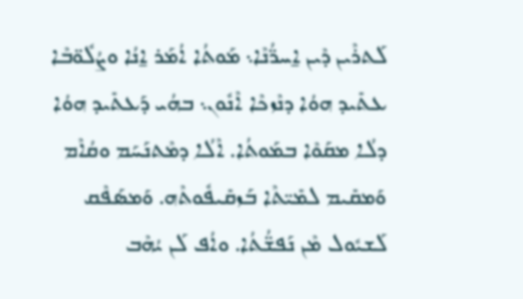ܠܰܬܪܶܝܢ ܕܶܝܢ ܐ̱ܚܪ̈ܳܢܶܐ܆ ܡܰܘܬܳܐ ܐܳܡܰܪ ܐ̱ܢܳܐ ܘܨܳܠܽܘ̈ܒܶܐ ܥܬܺܝܕ ܗܘܳܐ ܕܢܶܙܟܶܐ ܐܶܢܽܘܢ܆ ܒܗܳܝ ܕܰܥܬܺܝܕ ܗܘܳܐ ܕܠܳܐ ܡܩܰܘܶܐ ܒܡܰܘܬܳܐ. ܐܶܠܳܐ ܕܡܶܬܢܰܚܰܡ ܘܩܳܐܶܡ ܘܰܡܩܺܝܡ ܠܡܺܝ̈ܬܶܐ ܒܰܙܩܺܝܦܽܘܬܶܗ. ܘܰܡܣܰܦܶܩ ܠܰܫܝܽܘܠ ܡܶܢ ܢܰܦܫ̈ܳܬܳܐ. ܘܐܳܦ ܠܰܢ ܝܳܗܶܒ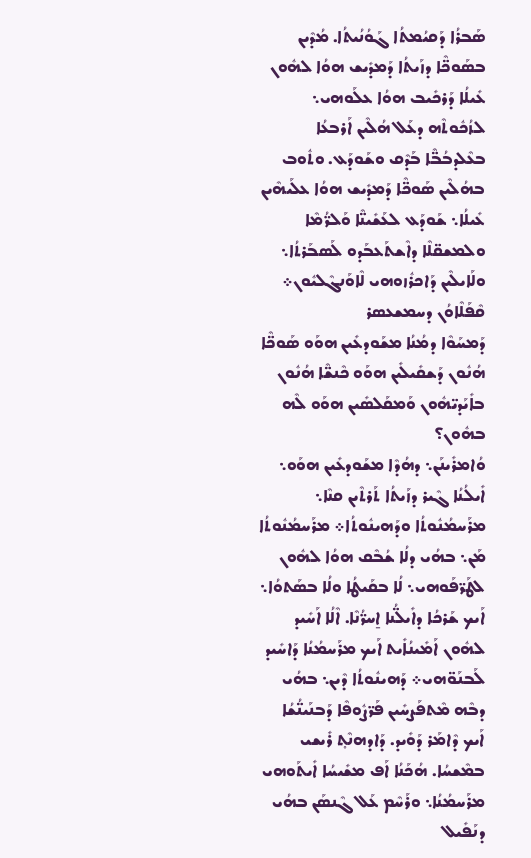ܣܰܒܪܳܐ ܕܰܩܝܳܡܬܳܐ ܓܰܘܳܢܳܝܬܳܐ. ܡܳܕܶܝܢ ܒܣܰܘܟ̈ܶܐ ܕܙܰܝܬܳܐ ܕܰܡܕܺܝܫ ܗܘܳܐ ܠܗܽܘܢ ܥܺܝܠܳܐ ܕܰܪܟܺܝܒ ܗܘܳܐ ܥܠܰܘܗܝ܆ ܠܙܳܟܽܘܬܶܗ ܕܥܰܠ ܗܳܠܶܝܢ ܐܰܪܒܥܳܐ ܒܥܶܠܕܒܳܒ̈ܶܐ ܒܰܕܶܩ ܘܫܰܘܕܰܥ. ܘܬܽܘܒ ܒܗܳܠܶܝܢ ܣܰܘܟ̈ܶܐ ܕܰܡܕܺܝܫ ܗܘܳܐ ܥܠܰܝܗܶܝܢ ܥܺܝܠܳܐ܆ ܫܰܘܕܰܥ ܠܥܰܫܺܝܢ̈ܶܐ ܘܰܠܪ̈ܳܡܶܐ ܘܠܡܫܩ̈ܠܶܐ ܕܐܶܫܬܰܥܒܰܕܘ ܠܰܣܒܰܪܬܳܐ܆ ܘܠܰܐܝܠܶܝܢ ܕܰܐܟܪܽܙܘܗܝ ܠܶܐܘܰܢܓܶܠܝܽܘܢ܀
ܩܶܦܰܠܶܐܘܳܢ ܕܚܡܫܥܣܪ
ܕܰܡܚܰܘܶܐ ܕܡܳܢܳܐ ܡܫܰܘܕܥܺܝܢ ܗܘܰܘ ܣܰܘܟ̈ܶܐ ܗܳܢܽܘܢ ܕܰܫܩܺܝܠܺܝܢ ܗܘܰܘ ܟܶܢܫ̈ܶܐ ܗܳܢܽܘܢ ܒܐܺܝܰܕܝ̈ܗܽܘܢ ܘܰܡܩܰܠܣܺܝܢ ܗܘܰܘ ܠܶܗ ܒܗܽܘܢ؟
ܘܳܐܡܪܺܝܢܰܢ܆ ܕܗܳܕܶܐ ܡܫܰܘܕܥܺܝܢ ܗܘܰܘ܆ ܐܺܝܠܳܢܳܐ ܓܶܝܪ ܕܙܰܝܬܳܐ ܬܰܪܬܶܝܢ ܩܢܶܐ܆ ܡܪܰܚܡܳܢܽܘܬܳܐ ܘܕܰܗܝܢܽܘܬܳܐ܀ ܡܪܰܚܡܳܢܽܘܬܳܐ ܡܰܢ܆ ܒܗܳܝ ܕܠܳܐ ܫܳܒܶܩ ܗܘܳܐ ܠܗܽܘܢ ܠܛܰܪ̈ܦܰܘܗܝ܆ ܠܳܐ ܒܩܰܝܛܳܐ ܘܠܳܐ ܒܣܰܬܘܳܐ܆ ܐܰܝܟ ܫܰܪܟܳܐ ܕܐܺܝܠ̈ܳܢܐ ܐ̱ܚܪ̈ܳܢܶܐ. ܐܶܠܳܐ ܐܰܚܺܝܕ ܠܗܽܘܢ ܐܰܡܺܝܢܳܐܺܝܬ ܐܰܝܟ ܡܪܰܚܡܳܢܳܐ ܕܰܐܚܺܝܕ ܠܰܒܢܰܘ̈ܗܝ܀ ܕܰܗܝܢܽܘܬܳܐ ܕܶܝܢ܆ ܒܗܳܝ ܕܒܶܗ ܡܶܬܦܰܨܚܺܝܢ ܦܰܪ̈ܨܽܘܦܶܐ ܕܰܒܢܰܝܢ̈ܳܫܳܐ ܐܰܝܟ ܕܶܐܡܰܪ ܕܰܘܺܝܕ. ܕܰܐܕܗܢܶܬ̥ ܪܺܝܫܝ ܒܡܶܫܚܳܐ. ܗܳܟܰܢܳܐ ܐܰܦ ܡܫܺܝܚܳܐ ܐܺܝܬܰܘܗܝ ܡܪܰܚܡܳܢܳܐ܆ ܘܪܰܚܶܡ ܥܰܠ ܓܶܢܣܰܢ ܒܗܳܝ ܕܢܰܦܺܝܠ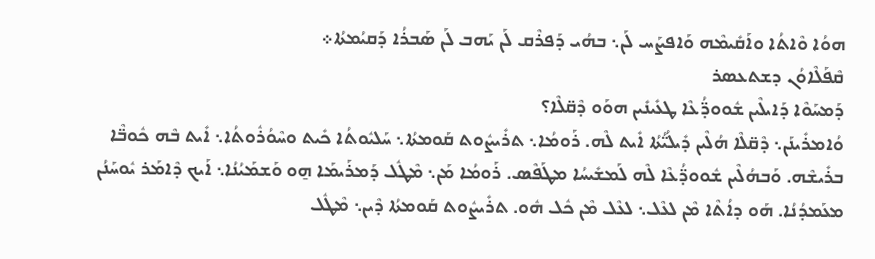ܗܘܳܐ ܘܶܐܬܳܐ ܘܐܰܩܺܝܡܶܗ ܘܰܐܦܨܰܚ ܠܰܢ܆ ܒܗܳܝ ܕܰܦܪܶܩ ܠܰܢ ܝܰܗܒ ܠܰܢ ܣܰܒܪܳܐ ܕܰܩܝܳܡܬܳܐ܀
ܩܶܦܰܠܶܐܘܳܢ ܕܫܬܥܣܪ
ܕܰܡܚܰܘܶܐ ܕܰܐܝܠܶܝܢ ܫܽܘܘܕ̈ܳܥܶܐ ܛܥܺܝܢܺܝܢ ܗܘܰܘ ܕܶܩ̈ܠܶܐ؟
ܘܳܐܡܪܺܝܢܰܢ܆ ܕܶܩ̈ܠܶܐ ܗܳܠܶܝܢ ܕܺܝܠܳܝ̈ܳܬܳܐ ܐܺܝܬ ܠܶܗ. ܪܰܘܡܳܐ܆ ܬܪܺܝܨܽܘܬ ܩܰܘܡܬܳܐ܆ ܚܰܠܝܽܘܬܳܐ ܟܺܝܬ ܘܚܶܘܳܪܽܘܬܳܐ܆ ܐܺܝܬ ܒܶܗ ܟܽܘܒ̈ܶܐ ܒܪܺܝܫܶܗ. ܘܰܒܗܳܠܶܝܢ ܫܽܘܘܕ̈ܳܥܶܐ ܠܶܗ ܠܰܡܫܺܝܚܳܐ ܡܛܰܦܶܣ. ܪܰܘܡܳܐ ܡܰܢ܆ ܡܶܛܽܠ ܕܰܡܪܰܝܡܰܐ ܗ̱ܘ ܘܰܫܡܰܝܳܢܳܐ܆ ܐܰܝܟ ܕܶܐܡܰܪ ܝܽܘܚܰܢܳܢ ܡܥܰܡܕܳܢܳܐ. ܗܰܘ ܕܐܳܬܶܐ ܡܶܢ ܠܥܶܠ܆ ܠܥܶܠ ܡܶܢ ܟܽܠ ܗܽܘ. ܬܪܺܝܨܽܘܬ ܩܰܘܡܬܳܐ ܕܶܝܢ܆ ܡܶܛܽܠ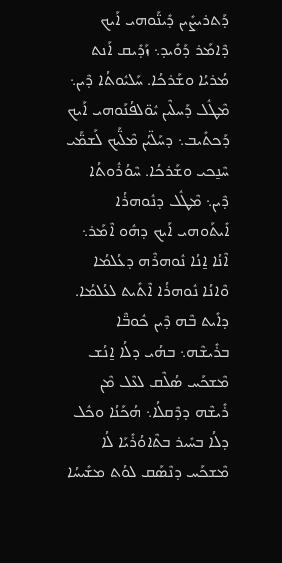ܕܰܬܪܝܨܺܝܢ ܕܺܝܢ̈ܰܘܗܝ ܐܰܝܟ ܕܶܐܡܰܪ ܕܰܘܺܝܕ܆ ܙܰܕܺܝܩ ܐܰܢܬ ܡܳܪܝܳܐ ܘܫܰܪܟܳܐ. ܚܰܠܝܽܘܬܳܐ ܕܶܝܢ܆ ܡܶܛܽܠ ܕܰܚܠܶܝܢ ܝܽܘ̈ܠܦܳܢܰܘܗܝ ܐܰܝܟ ܕܰܟܬܺܝܒ܆ ܕܚܰܠ̈ܝܳܢ ܡܶܠ̈ܰܝܟ ܠܰܫܡ̈ܰܝ ܚܶܢ̱ܟܝ ܘܫܰܪܟܳܐ. ܚܶܘܳܪܽܘܬܳܐ ܕܶܝܢ܆ ܡܶܛܽܠ ܕܢܽܘܗܪܳܐ ܐܺܝܬܰܘܗܝ ܐܰܝܟ ܕܗܽܘ ܐܶܡܰܪ܆ ܐܶܢܳܐ ܐ̱ܢܳܐ ܢܽܘܗܪܶܗ ܕܥܳܠܡܳܐ ܘܶܐܢܳܐ ܢܽܘܗܪܳܐ ܐܶܬܺܝܬ ܠܥܳܠܡܳܐ. ܕܐܺܝܬ ܒܶܗ ܕܶܝܢ ܟܽܘܒ̈ܶܐ ܒܪܺܝܫܶܗ܆ ܒܗܳܝ ܕܠܳܐ ܐ̱ܢܳܫ ܡܶܫܟܰܚ ܣܳܠܶܩ ܠܥܶܠ ܡܶܢ ܪܺܝܫܶܗ ܕܕܶܩܠܳܐ܆ ܗܳܟܰܢܳܐ ܘܟܽܠ ܕܠܳܐ ܒܚܺܝܪ ܒܬܶܐܘܳܪܺܝܰܐ ܠܳܐ ܡܶܫܟܰܚ ܕܢܶܣܰܩ ܠܘܳܬ ܡܫܺܝܚܳܐ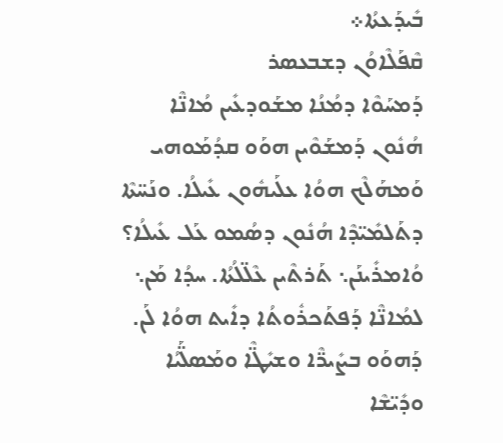ܒܺܝܕܰܥܬܳܐ܀
ܩܶܦܰܠܶܐܘܳܢ ܕܫܒܥܣܪ
ܕܰܡܚܰܘܶܐ ܕܡܳܢܳܐ ܡܫܰܘܕܥܺܝܢ ܡܳܐܢ̈ܶܐ ܗܳܢܽܘܢ ܕܰܡܫܰܘܶܝܢ ܗܘܰܘ ܩܕܳܡܰܘܗܝ ܘܰܡܗܰܠܶܟ ܗܘܳܐ ܥܠܰܝܗܽܘܢ ܥܺܝܠܳܐ. ܘܢܰܚ̈ܬܶܐ ܕܬܰܠܡܺܝ̈ܕܶܐ ܗܳܢܽܘܢ ܕܣܳܡܘ ܥܰܠ ܥܺܝܠܳܐ؟
ܘܳܐܡܪܺܝܢܰܢ܆ ܬܰܪܬܶܝܢ ܥܶܠ̈ܠܳܬܳܐ. ܚܕܳܐ ܡܰܢ܆ ܠܡܳܐܢ̈ܶܐ ܕܰܦܬܰܟܪܽܘܬܳܐ ܕܐܺܝܬ ܗܘܳܐ ܠܰܢ. ܕܰܗܘܰܘ ܒܨܺܝܪ̈ܶܐ ܘܫܝܺܛ̈ܶܐ ܘܡܰܣܠ̈ܰܝܳܐ ܘܕܺܝ̈ܫܶܐ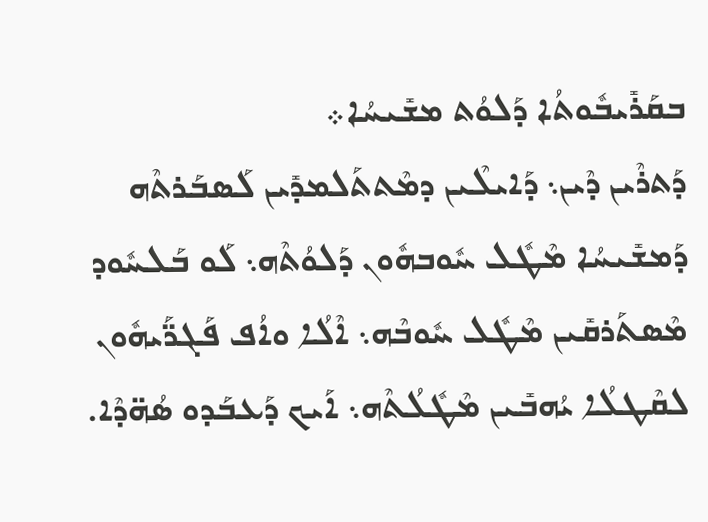ܒܩܰܪܺܝܒܽܘܬܳܐ ܕܰܠܘܳܬ ܡܫܺܝܚܳܐ܀
ܕܰܬܪܶܝܢ ܕܶܝܢ܆ ܕܰܐܝܠܶܝܢ ܕܡܶܬܬܰܠܡܕܺܝܢ ܠܰܣܒܰܪܬܶܗ ܕܰܡܫܺܝܚܳܐ ܡܶܛܽܠ ܚܽܘܒܗܽܘܢ ܕܰܠܘܳܬܶܗ܆ ܠܰܘ ܒܰܠܚܽܘܕ ܡܶܣܬܰܪܩܺܝܢ ܡܶܛܽܠ ܚܽܘܒܶܗ܆ ܐܶܠܳܐ ܘܐܳܦ ܦܰܓܪ̈ܰܝܗܽܘܢ ܠܩܶܛܠܳܐ ܝܳܗܒܺܝܢ ܡܶܛܽܠܳܬܶܗ܆ ܐܰܝܟ ܕܰܥܒܰܕܘ ܣܳܗ̈ܕܶܐ.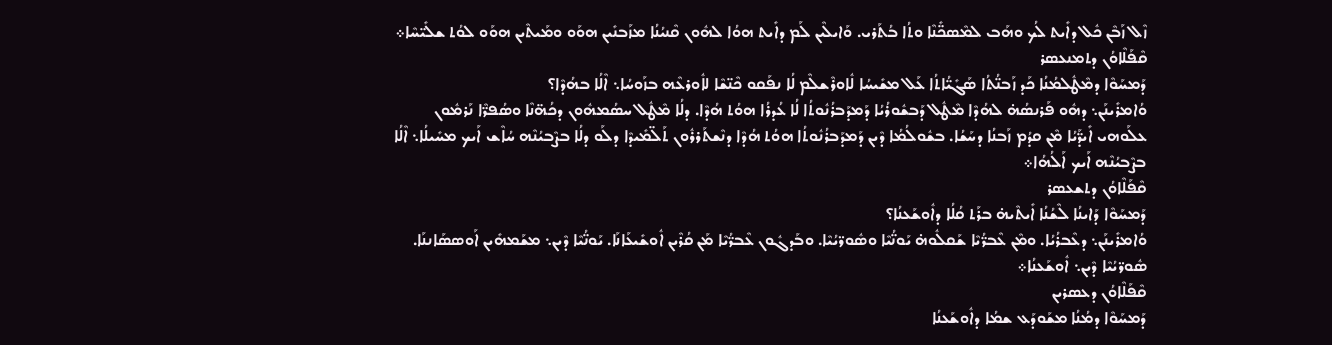ܙܶܠ ܙܰܒܶܢ ܟܽܠ ܕܐܺܝܬ ܠܳܟ ܘܗܰܒ ܠܡܶܣܟ̈ܺܢܶܐ ܘܬܳܐ ܒܳܬܰܪܝ. ܘܰܐܝܠܶܝܢ ܠܰܡ ܕܐܺܝܬ ܗܘܳܐ ܠܗܽܘܢ ܩܶܢܝܳܢܳܐ ܡܙܰܒܢܺܝܢ ܗܘܰܘ ܘܡܰܝܬܶܝܢ ܗܘܰܘ ܠܘܳܬ ܫܠܺܝ̈ܚܶܐ܀
ܩܶܦܰܠܶܐܘܳܢ ܕܬܡܢܥܣܪ
ܕܰܡܚܰܘܶܐ ܕܡܶܛܽܠܡܳܢܳܐ ܟܰܕ ܙܰܒܢ̈ܳܬܳܐ ܣܰܓܺܝ̈ܳܐܬܳܐ ܥܰܠ ܡܫܺܝܚܳܐ ܠܽܐܘܪܶܫܠܶܡ ܠܳܐ ܢܦܰܩܘ ܟܶܢ̈ܫܶܐ ܠܐܽܘܪܥܶܗ ܒܙܰܘܚܳܐ܆ ܐܶܠܳܐ ܒܗܳܕܶܐ؟
ܘܳܐܡܪܺܝܢܰܢ܆ ܕܗܽܘ ܦܰܪܢܣܳܗ̇ ܠܗܳܕܶܐ ܡܶܛܽܠ ܕܰܒܫܽܘܪܳܝܳܐ ܕܰܡܕܰܒܪܳܢܽܘܬܳܐ ܠܳܐ ܥܳܕܪܳܐ ܗܘܳܬ ܗܳܕܶܐ. ܕܠܳܐ ܡܶܛܽܠ ܚܣܳܡܗܽܘܢ ܕܟܳܗ̈ܢܶܐ ܘܣܳܦܪ̈ܶܐ ܢܰܪܡܽܘܢ ܥܠܰܘܗܝ ܐܺܝܕ̈ܰܝܳܐ ܡܶܢ ܩܕܳܡ ܙܰܒܢܳܐ ܕܚܰܫܳܐ. ܒܫܽܘܠܳܡܳܐ ܕܶܝܢ ܕܰܡܕܰܒܪܳܢܽܘܬܳܐ ܗܘܳܬ ܗܳܕܶܐ ܕܢܶܫܬܰܪܪܽܘܢ ܬܰܠ̈ܡܺܝܕܶܐ ܕܠܰܘ ܕܠܳܐ ܒܨܶܒܝܳܢܶܗ ܚܳܐܶܫ ܐܰܝܟ ܡܚܺܝܠܳܐ܆ ܐܶܠܳܐ ܒܨܶܒܝܳܢܶܗ ܐܰܝܟ ܐܰܠܳܗܳܐ܀
ܩܶܦܰܠܶܐܘܳܢ ܕܬܫܥܣܪ
ܕܰܡܚܰܘܶܐ ܕܰܐܝܢܳܐ ܠܶܫܳܢܳܐ ܐܺܝܬܶܝܗ̇ ܒܪܰܬ ܩܳܠܳܐ ܕܐܽܘܫܰܥܢܳܐ؟
ܘܳܐܡܪܺܝܢܰܢ܆ ܕܥܶܒܪܳܝܳܐ. ܘܡܶܢ ܥܶܒܪ̈ܳܝܶܐ ܫܰܩܠܽܘܗ̇ ܝܰܘܢ̈ܳܝܶܐ ܘܣܽܘܪ̈ܝܳܝܶܐ. ܘܒܰܕܓܽܘܢ ܥܶܒܪ̈ܳܝܶܐ ܡܰܢ ܩܳܪܶܝܢ ܐܽܘܫܺܝܥܰܐܢܰܐ. ܝܰܘܢ̈ܳܝܶܐ ܕܶܝܢ܆ ܡܫܰܡܗܺܝܢ ܐܰܘܣܣܰܐܢܢܰܐ. ܣܽܘܪ̈ܝܳܝܶܐ ܕܶܝܢ܆ ܐܽܘܫܰܥܢܳܐ܀
ܩܶܦܰܠܶܐܘܳܢ ܕܥܣܪܝܢ
ܕܰܡܚܰܘܶܐ ܕܡܳܢܳܐ ܡܫܰܘܕܰܥ ܫܡܳܐ ܕܐܽܘܫܰܥܢܳܐ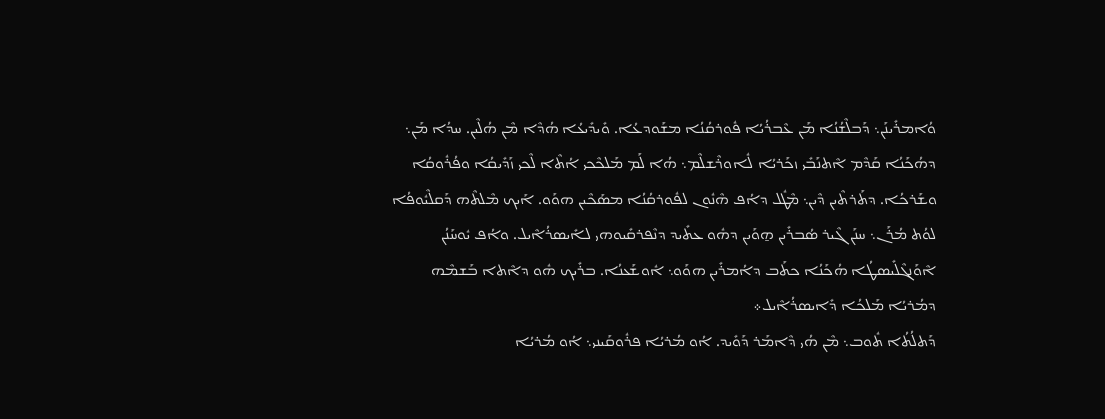ܘܳܐܡܪܺܝܢܰܢ܆ ܕܰܒܠܶܫܳܢܳܐ ܡܰܢ ܥܶܒܪܳܝܳܐ ܦܽܘܪܩܳܢܳܐ ܡܫܰܘܕܥܳܐ. ܘܺܝܕܺܝܥܳܐ ܗܳܕܶܐ ܡܶܢ ܗܳܠܶܝܢ. ܚܕܳܐ ܡܰܢ܆ ܕܗܳܟܰܢܳܐ ܩܰܕܶܡ ܐܶܬܢܰܒܺܝ ܙܟܰܪܝܳܐ ܠܽܐܘܪܶܫܠܶܡ܆ ܗܳܐ ܠܰܡ ܡܰܠܟܶܟܝ ܐܳܬܶܐ ܠܶܟܝ ܙܰܕܺܝܩܳܐ ܘܦܳܪܽܘܩܳܐ ܘܫܰܪܟܳܐ. ܕܬܰܪܬܶܝܢ ܕܶܝܢ܆ ܡܶܛܽܠ ܕܐܳܦ ܗܶܢܽܘܢ ܠܦܽܘܪܩܳܢܳܐ ܡܣܰܟܶܝܢ ܗܘܰܘ. ܐܰܝܟ ܡܶܠܬܶܗ ܕܰܩܠܶܝܽܘܦܳܐ ܠܘܳܬ ܡܳܪܰܢ܆ ܚܢܰܢ ܓܶܝܪ ܣܳܒܪܺܝܢ ܗ̱ܘܰܝܢ ܕܗܽܘ ܥܬܺܝܕ ܕܢܶܦܪܩܺܝܘܗܝ ܠܐܺܝܣܪܳܐܶܝܠ. ܘܐܳܦ ܝܽܘܚܰܢܳܢ ܐܶܘܰܢܓܶܠܺܝܣܛܳܐ ܗܳܟܰܢܳܐ ܟܬܰܒ ܕܐܳܡܪܺܝܢ ܗܘܰܘ܆ ܐܽܘܫܰܥܢܳܐ. ܒܪܺܝܟ ܗܽܘ ܕܐܶܬܐ ܒܰܫܡܶܗ ܕܡܳܪܝܳܐ ܡܰܠܟܳܐ ܕܺܐܝܣܪܳܐܶܝܠ܀
ܕܰܬܠܳܬܳܐ ܬܽܘܒ܆ ܡܶܢ ܗܳܝ ܕܶܐܡܰܪ ܕܰܘܺܝܕ. ܐܳܘ ܡܳܪܝܳܐ ܦܪܽܘܩܰܝܢܝ܆ ܐܳܘ ܡܳܪܝܳܐ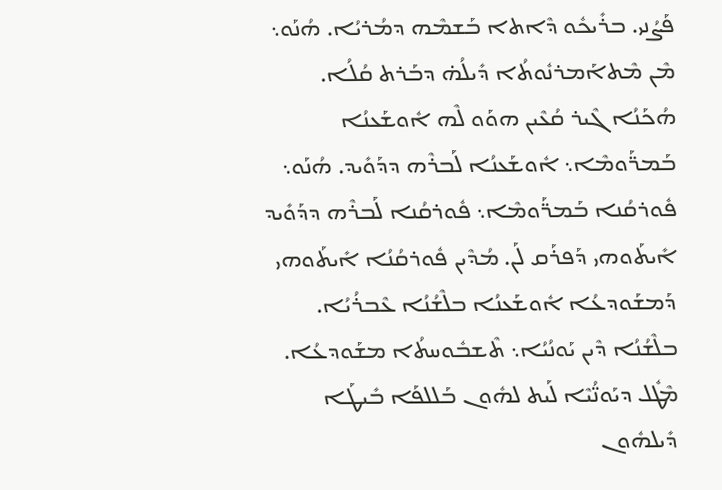ܦܰܨܳܢܝ. ܒܪܺܝܟܽܘ ܕܶܐܬܐ ܒܰܫܡܶܗ ܕܡܳܪܝܳܐ. ܗܳܢܰܘ܆ ܡܶܢ ܡܶܬܐܰܡܪܢܽܘܬܳܐ ܕܺܝܠܳܗ̇ ܕܒܰܪܬ ܩܳܠܳܐ. ܗܳܟܰܢܳܐ ܓܶܝܪ ܩܳܥܶܝܢ ܗܘܰܘ ܠܶܗ ܐܽܘܫܰܥܢܳܐ ܒܰܡܪ̈ܰܘܡܶܐ܆ ܐܽܘܫܰܥܢܳܐ ܠܰܒܪܶܗ ܕܕܰܘܺܝܕ. ܗܳܢܰܘ܆ ܦܽܘܪܩܳܢܐ ܒܰܡܪ̈ܰܘܡܶܐ܆ ܦܽܘܪܩܳܢܐ ܠܰܒܪܶܗ ܕܕܰܘܺܝܕ ܐܺܝܬܰܘܗܝ ܕܰܦܪܰܩ ܠܰܢ. ܡܳܕܶܝܢ ܦܽܘܪܩܳܢܳܐ ܐܺܝܬܰܘܗܝ ܕܰܡܫܰܘܕܥܳܐ ܐܽܘܫܰܥܢܳܐ ܒܠܶܫܳܢܳܐ ܥܶܒܪܳܝܳܐ. ܒܠܶܫܳܢܳܐ ܕܶܝܢ ܝܰܘܢܳܝܳܐ܆ ܬܶܫܒܽܘܚܬܳܐ ܡܫܰܘܕܥܳܐ. ܡܶܛܽܠ ܕܝܰܘܢ̈ܳܝܶܐ ܠܰܝܬ ܠܗܽܘܢ ܒܰܠܠܦܰܐ ܒܺܝܛܰܐ ܕܺܝܠܗܽܘܢ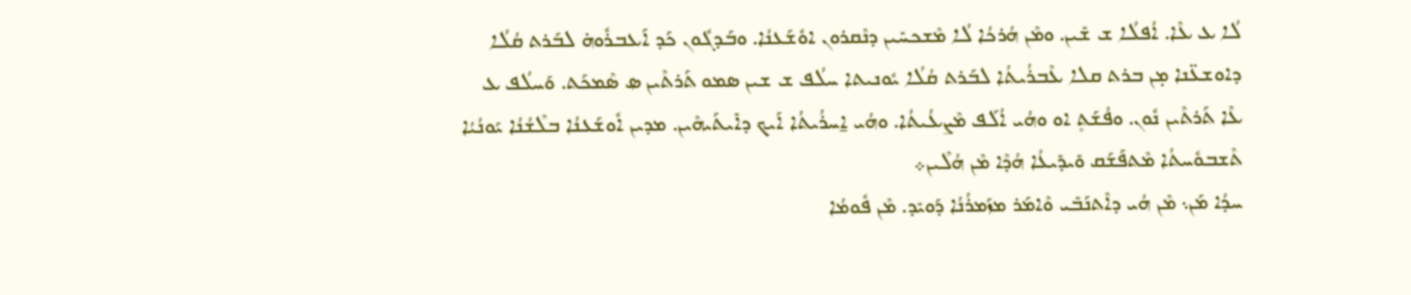ܠܳܐ ܥ ܥܶܐ. ܐܳܦܠܳܐ ܫ ܫܺܝܢ. ܘܡܶܢ ܗܳܪܟܳܐ ܠܳܐ ܡܶܫܟܚܺܝܢ ܕܢܶܩܪܘܢ ܐܘܽܫܰܥܢܳܐ. ܘܒܰܕܓܽܘܢ ܟܰܕ ܐܰܥܒܪܽܘܗ̇ ܠܒܰܪܬ ܩܳܠܳܐ  ܕܐܘܫܥ̈ܢܐ ܡ̣ܢ ܒܪܬ ܩܠܐ ܥܶܒܪܳܝܬܳܐ ܠܒܰܪܬ ܩܳܠܳܐ ܝܽܘܢܝܬܐ ܚܠܳܦ ܫ ܫܝܢ ܤܡܘ ܬܰܪܬܶܝܢ ܤ ܣܶܡܟܰܬ. ܘܰܚܠܳܦ ܥ ܥܶܐ ܬܰܪܬܶܝܢ ܢܽܘܢ. ܘܦܳܫܰܬ̥ ܐܘ ܘܗܳܝ ܐܳܠܰܦ ܡܶܨܥܳܝܬܳܐ. ܘܗܳܝ ܐ̱ܚܪܳܝܬܳܐ ܐܰܝܟ ܕܐܺܝܬܰܝܗܶܝܢ. ܡܕܝܢ ܐܽܘܫܰܥܢܳܐ ܒܠܶܫܳܢܳܐ ܝܰܘܢܳܝܳܐ ܬܶܫܒܘܽܚܬܳܐ ܡܶܬܦܰܫܰܩ ܘܺܝܕܺܝܥܳܐ ܗܳܕܶܐ ܡܶܢ ܗܳܠܶܝܢ܀
ܚܕܳܐ ܡܰܢ܆ ܡܶܢ ܗܳܝ ܕܐܶܬܢܰܒܺܝ ܘܶܐܡܰܪ ܡܙܰܡܪܳܢܳܐ ܕܰܘܝܺܕ. ܡܶܢ ܦܽܘܡܳܐ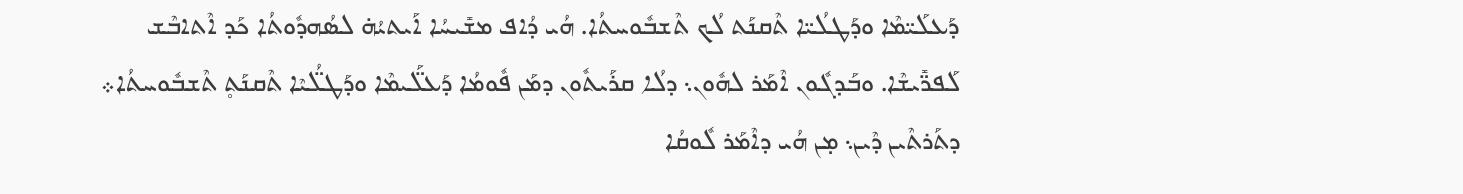ܕܰܥܠܰܝ̈ܡܶܐ ܘܕܰܛܠܳܝ̈ܐ ܬܶܩܢܰܬ ܠܳܟ ܬܶܫܒܽܘܚܬܳܐ. ܗܳܝ ܕܳܐܦ ܡܫܺܝܚܳܐ ܐܰܝܬܝܳܗ̇ ܠܣܳܗܕܽܘܬܳܐ ܟܰܕ ܐܶܬܐܒܶܫ ܠܰܦܪ̈ܺܝܫܶܐ. ܘܒܰܕܓܽܘܢ ܐܶܡܰܪ ܠܗܽܘܢ܆ ܕܠܳܐ ܩܪܰܝܬܽܘܢ ܕܡܰܢ ܦܽܘܡܳܐ ܕܰܥܠ̈ܰܝܡܶܐ ܘܕܰܛܠ̈ܳܝܶܐ ܬܶܩܢܰܬ̥ ܬܶܫܒܽܘܚܬܳܐ܀
ܕܬܰܪܬܶܝܢ ܕܶܝܢ܆ ܡ̣ܢ ܗܳܝ ܕܐܶܡܰܪ ܠܽܘܩܳܐ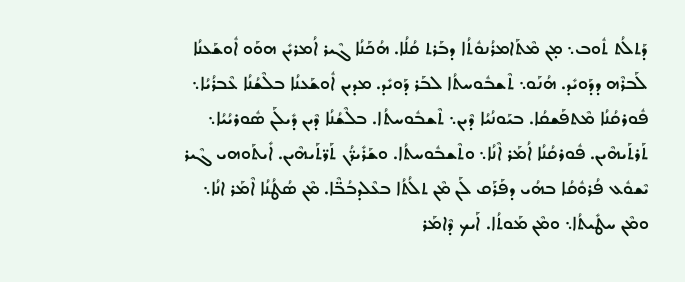ܕܰܬܠܳܬ ܬܽܘܒ܆ ܡ̣ܢ ܡܶܬܰܐܡܪܳܢܘܽܬܳܐ ܕܒܰܪܬ ܩܳܠܳܐ. ܗܳܟܰܢܳܐ ܓܶܝܪ ܐܳܡܪܝܺܢ ܗܘܰܘ ܐܽܘܫܰܥܢܳܐ ܠܰܒܪܶܗ ܕܕܰܘܝܺܕ. ܗܳܢܰܘ܆ ܬܶܫܒܽܘܚܬܳܐ ܠܒܰܪ ܕܰܘܝܺܕ. ܡܕܝܢ ܐܽܘܫܰܥܢܳܐ ܒܠܶܫܳܢܳܐ ܥܶܒܪܳܝܳܐ܆ ܦܽܘܪܩܳܢܳܐ ܡܶܬܦܰܫܩܳܐ. ܒܝܰܘܢܳܝܳܐ ܕܶܝܢ܆ ܬܶܫܒܽܘܚܬܳܐ. ܒܠܶܫܳܢܳܐ ܕܶܝܢ ܕܺܝܠܰܢ ܣܽܘܪܝܳܝܳܐ܆ ܬܰܪܬܰܝܗܶܝܢ. ܦܽܘܪܩܳܢܳܐ ܐܳܡܰܪ ܐܶܢܳܐ܆ ܘܬܶܫܒܽܘܚܬܳܐ. ܘܫܰܪܺܝܪ̈ܳܢ ܬܰܪ̈ܬܰܝܗܶܝܢ. ܐܺܝܬܰܘܗܝ ܓܶܝܪ ܝܶܫܘܽܥ ܦܳܪܘܽܩܳܐ ܒܗܳܝ ܕܦܰܪܰܩ ܠܰܢ ܡܶܢ ܬܠܳܬܳܐ ܒܥܶܠܕܒܳܒ̈ܶܐ. ܡܶܢ ܣܳܛܳܢܳܐ ܐܶܡܰܪ ܐܢܳܐ܆ ܘܡܶܢ ܚܛܺܝܬܳܐ܆ ܘܡܶܢ ܡܰܘܬܳܐ. ܐܰܝܟ ܕܶܐܡܰܪ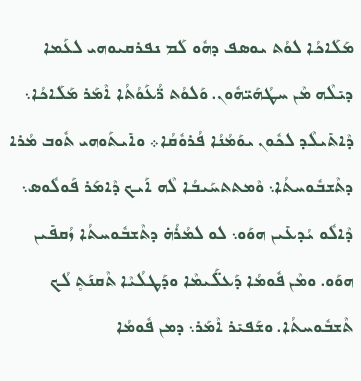ܡܰܠܰܐܟܳܐ ܠܘܳܬ ܝܘܤܦ ܕܗܽܘ ܠܰܡ ܢܦܪܩܝܘܗܝ ܠܥܰܡܐ ܕܝܺܠܶܗ ܡܶܢ ܚܛܳܗܰܝ̈ܗܽܘܢ. ܘܰܠܘܳܬ ܪ̈ܳܥܰܘܳܬܳܐ ܐܶܡܰܪ ܡܰܠܰܐܟܳܐ܆ ܕܶܐܬܺܝܠܶܕ ܠܟܽܘܢ ܝܘܰܡܳܢܳܐ ܦܳܪܘܽܩܳܐ܀ ܘܐܺܝܬܰܘܗܝ ܬܽܘܒ ܡܳܪܐ ܕܬܶܫܒܽܘܚܬܳܐ܆ ܘܶܡܬܬܚܰܝܒܳܐ ܠܶܗ ܐܰܝܟ ܕܶܐܡܰܪ ܦܰܘܠܽܘܣ܆ ܕܶܐܠܽܘ ܝܳܕܥܺܝܢ ܗܘܰܘ܆ ܠܘ ܠܡܳܪܳܗ̇ ܕܬܶܫܒܽܘܚܬܳܐ ܙܳܩܦܺܝܢ ܗܘܰܘ. ܘܡܶܢ ܦܽܘܡܳܐ ܕܰܥܠ̈ܰܝܡܶܐ ܘܕܰܛܠܳܝܶܐ ܬܶܩܢܰܬ̥ ܠܳܟ ܬܶܫܒܽܘܚܬܳܐ. ܘܫܰܦܝܺܪ ܐܶܡܰܪ܆ ܕܡܢ ܦܽܘܡܳܐ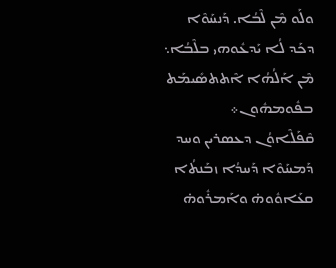ܘܠܰܘ ܡܶܢ ܠܶܒܳܐ. ܕܰܢܚܰܘܶܐ ܕܟܰܕ ܠܳܐ ܝܰܕܥܽܘܗܝ ܒܠܶܒܳܐ܆ ܡܶܢ ܐܰܠܳܗܳܐ ܐܶܬܬܣܺܝܡܰܬ ܒܦܽܘܡܗܽܘܢ܀
ܩܶܦܰܠܶܐܘܳܢ ܕܥܣܪܝܢ ܘܚܕ
ܕܰܡܚܰܘܶܐ ܕܰܚܕܳܐ ܙܒܰܢܬܳܐ ܩܥܰܐܘܽܘܗ̇ ܘܐܰܡܪܽܘܗ̇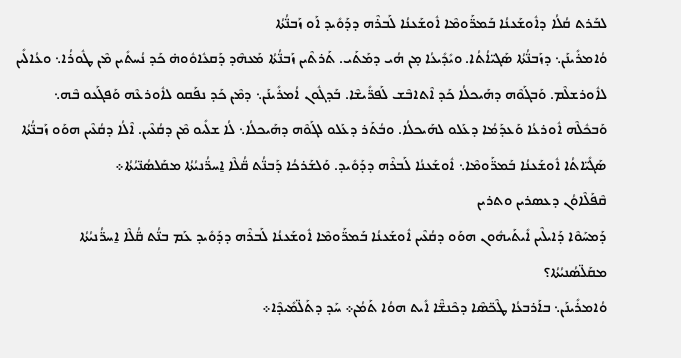ܠܒܰܪܬ ܩܳܠܳܐ ܕܐܽܘܫܰܥܢܳܐ ܒܰܡܪܰ̈ܘܡܶܐ ܐܽܘܫܰܥܢܳܐ ܠܰܒܪܶܗ ܕܕܰܘܺܝܕ ܐܰܘ ܙܰܒܢ̈ܳܬܳܐ
ܘܳܐܡܪܺܝܢܰܢ܆ ܕܙܰܒܢ̈ܳܬܳܐ ܣܰܓܝ̈ܐܳܬܳܐ. ܘܝܺܕܺܝܥܳܐ ܡ̣ܢ ܗܳܝ ܕܡܰܬܰܝ. ܬܰܪܬܶܝܢ ܙܰܒܢ̈ܳܬܳܐ ܡܰܥܗܶܕ ܕܰܩܥܽܐܘܽܘܗ̇ ܟܰܕ ܢܳܚܬܺܝܢ ܡܶܢ ܛܽܘܪܳܐ܆ ܘܥܳܐܠܺܝܢ ܠܐܽܘܪܫܠܶܡ. ܘܰܒܓܰܘܶܗ ܕܗܰܝܟܠܳܐ ܟܰܕ ܐܶܬܐܒܶܫ ܠܰܦܪ̈ܺܝܫܶܐ. ܒܰܕܓܽܘܢ ܐܳܡܪܺܝܢܰܢ܆ ܕܡܶܢ ܟܰܕ ܢܦܰܩܘ ܠܐܽܘܪܥܶܗ ܘܰܦܓܰܥܘ ܒܶܗ܆ ܘܰܒܟܽܠܶܗ ܐܽܘܪܥܳܐ ܘܰܥܕܰܡܳܐ ܕܥܰܠܘ ܠܗܰܝܟܠܳܐ. ܘܒܳܬܰܪ ܕܥܰܠܘ ܠܓܰܘܶܗ ܕܗܰܝܟܠܳܐ܆ ܠܳܐ ܫܠܺܝܘ ܡܶܢ ܕܩܳܥܶܝܢ. ܐܶܠܳܐ ܕܩܳܥܶܝܢ ܗܘܰܘ ܙܰܒܢ̈ܳܬܳܐ ܣܰܓܺܝ̈ܐܬܳܐ ܐܽܘܫܰܥܢܳܐ ܒܰܡܪ̈ܰܘܡܶܐ܆ ܐܽܘܫܰܥܢܳܐ ܠܰܒܪܶܗ ܕܕܰܘܺܝܕ. ܘܰܠܫܰܪܟܳܐ ܕܰܒܢ̈ܳܬ ܩ̈ܳܠܶܐ ܐ̱ܚܪ̈ܳܢܝܳܬܳܐ ܡܩܰܠܣܳܢ̈ܝܳܬܳܐ܀
ܩܶܦܰܠܶܐܘܳܢ ܕܥܣܪܝܢ ܘܬܪܝܢ
ܕܰܡܚܰܘܶܐ ܕܰܐܝܠܶܝܢ ܐܺܝܬܰܝܗܽܘܢ ܗܘܰܘ ܕܩܳܥܶܝܢ ܐܽܘܫܰܥܢܳܐ ܒܰܡܪ̈ܰܘܡܶܐ ܐܽܘܫܰܥܢܳܐ ܠܰܒܪܶܗ ܕܕܰܘܺܝܕ ܥܰܡ ܒܢ̈ܳܬ ܩ̈ܳܠܶܐ ܐ̱ܚܪ̈ܳܢܝܳܬܳܐ ܡܩܰܠ̈ܣܳܢܝܳܬܳܐ؟
ܘܳܐܡܪܺܝܢܰܢ܆ ܒܐܰܪܒܥܳܐ ܛܶܟ̈ܣܶܐ ܕܟܶܢܫ̈ܶܐ ܐܺܝܬ ܗܘܳܐ ܬܰܡܳܢ܀ ܚܰܕ ܕܬܰܠ̈ܡܺܝܕܶܐ܀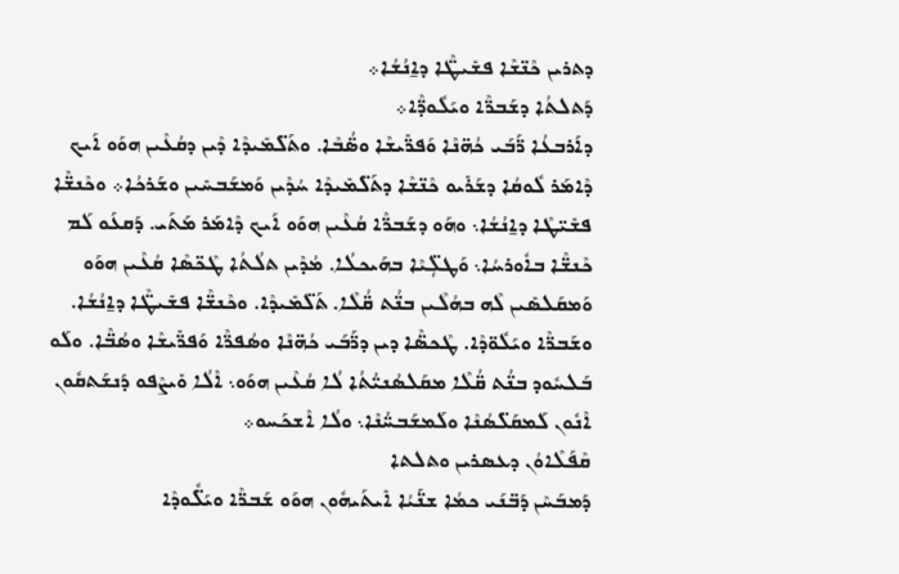ܕܬܪܝܢ ܟܶܢ̈ܫܶܐ ܦܫܺܝܛ̈ܶܐ ܕܐ̱ܢܳܫܳܐ܀
ܕܰܬܠܬܳܐ ܕܫܰܒܪ̈ܶܐ ܘܝܰܠܽܘܕ̈ܶܐ܀
ܕܐܰܪܒܥܳܐ ܪ̈ܰܒܰܝ ܟܳܗ̈ܢܶܐ ܘܰܦܪ̈ܺܝܫܶܐ ܘܣ̈ܳܒܶܐ. ܘܬܰܠ̈ܡܺܝܕܶܐ ܕܶܝܢ ܕܩܳܥܶܝܢ ܗܘܰܘ ܐܰܝܟ ܕܶܐܡܰܪ ܠܽܘܩܳܐ ܕܫܰܪܺܝܘ ܟܶܢ̈ܫܶܐ ܕܬܰܠ̈ܡܺܝܕܶܐ ܚܳܕܶܝܢ ܘܰܡܫܰܒܚܺܝܢ ܘܫܰܪܟܳܐ܀ ܘܟܶܢܫ̈ܶܐ ܦܫܺܝ̈ܛܶܐ ܕܐ̱ܢܳܫܳܐ܆ ܘܗܰܘ ܕܫܰܒܪ̈ܶܐ ܩܳܥܶܝܢ ܗܘܰܘ ܐܰܝܟ ܕܶܐܡܰܪ ܡܰܬܰܝ. ܕܰܩܥܰܘ ܠܰܡ ܟܶܢܫ̈ܶܐ ܒܐܽܘܪܚܳܐ܆ ܘܰܛܠܴ̈ܝܶܐ ܒܗܰܝܟܠܳܐ. ܡܳܕܶܝܢ ܬܠܳܬܳܐ ܛܶܟ̈ܣܶܐ ܩܳܥܶܝܢ ܗܘܰܘ ܘܰܡܩܰܠܣܺܝܢ ܠܶܗ ܒܗܳܠܶܝܢ ܒܢ̈ܳܬ ܩ̈ܳܠܶܐ. ܬܰܠ̈ܡܺܝܕܶܐ. ܘܟܶܢܫ̈ܶܐ ܦܫܺܝܛ̈ܶܐ ܕܐ̱ܢܳܫܳܐ. ܘܫܰܒܪ̈ܶܐ ܘܝܰܠܽܘ̈ܕܶܐ. ܛܶܟܣ̈ܶܐ ܕܝܢ ܕܪ̈ܰܒܰܝ ܟܳܗ̈ܢܶܐ ܘܣܳܦܪ̈ܶܐ ܘܰܦܪ̈ܺܝܫܶܐ ܘܣܳܒ̈ܶܐ. ܘܠܰܘ ܒܰܠܚܽܘܕ ܒܢ̈ܳܬ ܩ̈ܳܠܶܐ ܡܩܰܠܣܳܢܝ̈ܳܬܳܐ ܠܳܐ ܩܳܥܶܝܢ ܗܘܰܘ܆ ܐܶܠܳܐ ܘܺܝܨܶܦܘ ܕܰܢܫܰܬܩܽܘܢ ܐܶܢܽܘܢ ܠܰܡܩܰܠ̈ܣܳܢܶܐ ܘܠܰܡܫܰܒܚ̈ܳܢܶܐ܆ ܘܠܳܐ ܐܶܫܟܰܚܘ܀
ܩܶܦܰܠܶܐܘܳܢ ܕܥܣܪܝܢ ܘܬܠܬܐ
ܕܰܡܒܰܚܶܢ ܕܰܒ̈ܢܰܝ ܟܡܳܐ ܫܢ̈ܰܝܳܐ ܐܺܝܬܰܝܗܽܘܢ ܗܘܰܘ ܫܰܒܪ̈ܶܐ ܘܝܰܠ̈ܽܘܕܶܐ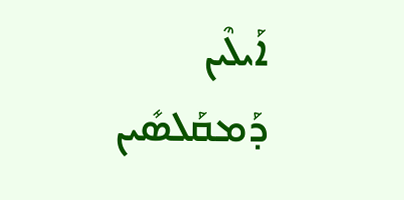ܐܰܝܠܶܝܢ ܕܰܡܩܰܠܣܺܝܢ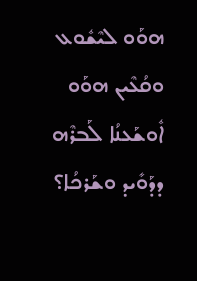ܗܘܰܘ ܠܝܶܫܽܘܥ ܘܩܳܥܶܝܢ ܗܘܰܘ ܐܽܘܫܰܥܢܳܐ ܠܰܒܪܶܗ ܕܕܰܘܺܝܕ ܘܫܰܪܟܳܐ؟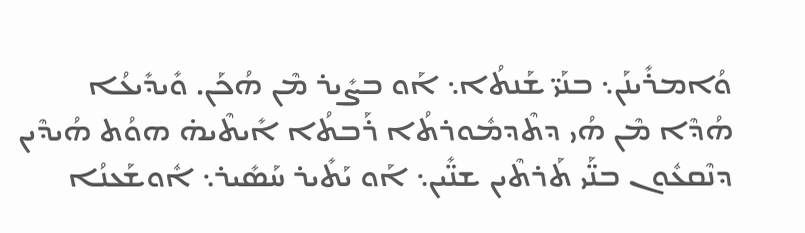ܘܳܐܡܪܺܝܢܰܢ܆ ܒܢܰܝ̈ ܫܰܢܬܳܐ܆ ܐܰܘ ܒܨܺܝܪ ܡܶܢ ܗܳܟܰܢ. ܘܺܝܕܺܝܥܳܐ ܗܳܕܶܐ ܡܶܢ ܗܳܝ ܕܬܶܕܡܽܘܪܬܳܐ ܪܰܒܬܳܐ ܐܺܝܬܶܝܗ̇ ܗܘܳܬ ܗܳܝܕܶܝܢ ܕܢܶܩܥܽܘܢ ܒܢ̈ܰܝ ܬܰܪܬܶܝܢ ܫܢ̈ܺܝܢ܆ ܐܰܘ ܝܰܬܺܝܪ ܚܰܣܺܝܪ܆ ܐܽܘܫܰܥܢܳܐ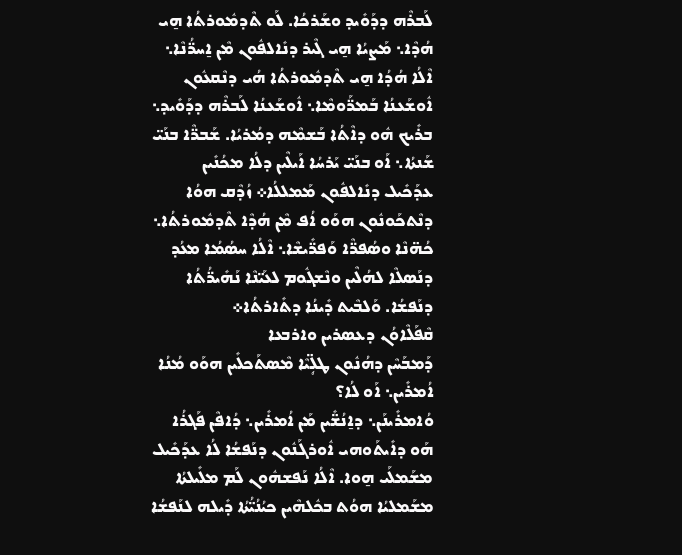ܠܰܒܪܶܗ ܕܕܰܘܺܝܕ ܘܫܰܪܟܳܐ. ܠܰܘ ܬܶܕܡܽܘܪܬܳܐ ܗ̱ܝ ܗܳܕܶܐ܆ ܡܰܨܝܳܐ ܗ̱ܝ ܓܶܝܪ ܕܢܺܐܠܦܽܘܢ ܡܶܢ ܐ̱ܚܪ̈ܳܢܶܐ܆ ܐܶܠܳܐ ܗܳܕܳܐ ܗ̱ܝ ܬܶܕܡܽܘܪܬܳܐ ܗܳܝ ܕܢܶܩܥܽܘܢ ܐܽܘܫܰܥܢܳܐ ܒܰܡܪ̈ܰܘܡܶܐ܆ ܐܽܘܫܰܥܢܳܐ ܠܰܒܪܶܗ ܕܕܰܘܺܝܕ܆ ܒܪܺܝܟ ܗܽܘ ܕܐܶܬܳܐ ܒܰܫܡܶܗ ܕܡܳܪܝܳܐ. ܫܰܒܪ̈ܶܐ ܒܢܰܝ̈ ܫܰܢܬܳܐ܆ ܐܰܘ ܒܢܰܝ̈ ܝܰܪܚܳܐ ܐܰܝܠܶܝܢ ܕܠܳܐ ܡܟܳܢܺܝܢ ܥܕܰܟܺܝܠ ܕܢܺܐܠܦܽܘܢ ܡܰܡܠܠܳܐ܀ ܙܳܕܶܩ ܗܘܳܐ ܕܢܶܬܟܰܘܢܽܘܢ ܗܘܰܘ ܐܳܦ ܡܶܢ ܗܳܕܶܐ ܬܶܕܡܽܘܪܬܳܐ܆ ܟܳܗ̈ܢܶܐ ܘܣܳܦܪ̈ܶܐ ܘܰܦܪ̈ܺܝܫܶܐ܆ ܐܶܠܳܐ ܚܣܳܡܳܐ ܡܥܳܕ ܕܢܰܣܠܶܐ ܠܗܳܠܶܝܢ ܘܢܶܫܓܽܘܡ ܠܥܰܝ̈ܢܶܐ ܢܰܗܺܝܪ̈ܳܬܳܐ ܕܢܰܦܫܳܐ. ܘܰܠܒܶܝܬ ܕܺܝܢܳܐ ܕܬܺܐܪܬܳܐ܀
ܩܶܦܰܠܶܐܘܳܢ ܕܥܣܪܝܢ ܘܐܪܒܥܐ
ܕܰܡܒܰܚܶܢ ܕܗܳܢܽܘܢ ܛܠܴ̈ܝܶܐ ܡܶܣܬܰܟܠܺܝܢ ܗܘܰܘ ܡܳܢܳܐ ܐܳܡܪܺܝܢ܆ ܐܰܘ ܠܳܐ؟
ܘܳܐܡܪܺܝܢܰܢ܆ ܕܐ̱ܢܳܫ̈ܺܝܢ ܡܰܢ ܐܳܡܪܺܝܢ܆ ܕܳܐܦܶܢ ܦܰܓܪܳܐ ܗܰܘ ܕܐܺܝܬܰܘܗܝ ܐܽܘܪܓܰܢܽܘܢ ܕܢܰܦܫܳܐ ܠܳܐ ܥܕܰܟܺܝܠ ܡܫܰܡܠܰܝ ܗ̱ܘܐ. ܐܶܠܳܐ ܢܰܦܫܗܽܘܢ ܠܰܡ ܡܠܺܝܠܬܳܐ ܡܫܰܡܠܝܳܐ ܗܘܳܬ ܒܟܽܠܗܶܝܢ ܟܝܳܢܳܝ̈ܳܬܳܐ ܕܺܝܠܗ ܠܢܰܦܫܳܐ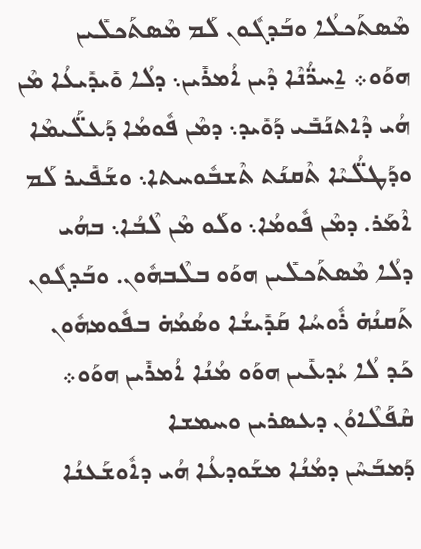ܡܶܣܬܰܟܠܳܐ ܘܒܰܕܓܽܘܢ ܠܰܡ ܡܶܣܬܰܟܠܺܝܢ ܗܘܰܘ܀ ܐ̱ܚܪ̈ܳܢܶܐ ܕܶܝܢ ܐܳܡܪܺܝܢ܆ ܕܠܳܐ ܘܺܝܕܺܝܥܳܐ ܡܶܢ ܗܳܝ ܕܶܐܬܢܰܒܺܝ ܕܰܘܺܝܕ܆ ܕܡܶܢ ܦܽܘܡܳܐ ܕܰܥܠ̈ܰܝܡܶܐ ܘܕܰܛܠ̈ܳܝܶܐ ܬܶܩܢܰܬ ܬܶܫܒܽܘܚܬܐ܆ ܘܫܰܦܺܝܪ ܠܰܡ ܐܶܡܰܪ. ܕܡܶܢ ܦܽܘܡܳܐ܆ ܘܠܰܘ ܡܶܢ ܠܶܒܳܐ܆ ܒܗܳܝ ܕܠܳܐ ܡܶܣܬܰܟܠܺܝܢ ܗܘܰܘ ܒܠܶܒܗܽܘܢ. ܘܒܰܕܓܽܘܢ ܬܰܩܢܳܗ̇ ܪܽܘܚܳܐ ܩܰܕܺܝܫܳܐ ܘܣܳܡܳܗ̇ ܒܦܽܘܡܗܽܘܢ ܟܰܕ ܠܳܐ ܝܳܕܥܺܝܢ ܗܘܰܘ ܡܳܢܳܐ ܐܳܡܪܺܝܢ ܗܘܰܘ܀
ܩܶܦܰܠܶܐܘܳܢ ܕܥܣܪܝܢ ܘܚܡܫܐ
ܕܰܡܒܰܚܶܢ ܕܡܳܢܳܐ ܡܫܰܘܕܥܳܐ ܗܳܝ ܕܐܽܘܫܰܥܢܳܐ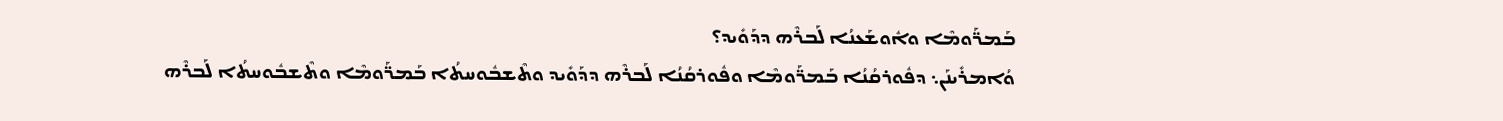ܒܰܡܪ̈ܰܘܡܶܐ ܘܐܽܘܫܰܥܢܳܐ ܠܰܒܪܶܗ ܕܕܰܘܺܝܕ؟
ܘܳܐܡܪܺܝܢܰܢ܆ ܕܦܽܘܪܩܳܢܳܐ ܒܰܡܪ̈ܰܘܡܶܐ ܘܦܽܘܪܩܳܢܳܐ ܠܰܒܪܶܗ ܕܕܰܘܺܝܕ ܘܬܶܫܒܽܘܚܬܳܐ ܒܰܡܪ̈ܰܘܡܶܐ ܘܬܶܫܒܽܘܚܬܳܐ ܠܰܒܪܶܗ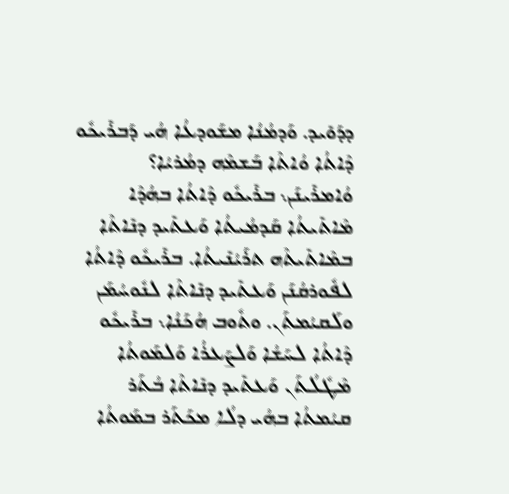ܕܕܰܘܺܝܕ. ܘܰܕܡܳܢܳܐ ܡܫܰܘܕܥܳܐ ܗܳܝ ܕܰܒܪܺܝܟܽܘ ܕܶܐܬܳܐ ܘܳܐܬܶܐ ܒܰܫܡܶܗ ܕܡܳܪܝܳܐ؟ ܘܳܐܡܪܺܝܢܰܢ܆ ܒܪܺܝܟܽܘ ܕܶܐܬܳܐ ܒܗܳܕܶܐ ܡܶܐܬܺܝܬܳܐ ܩܰܕܡܳܝܬܳܐ ܘܰܥܬܺܝܕ ܕܢܺܐܬܶܐ ܒܡܶܐܬܺܝܬܶܗ ܬܪܰܝܳܢܺܝܬܳܐ. ܒܪܺܝܟܽܘ ܕܶܐܬܳܐ ܠܦܽܘܪܩܳܢܰܢ ܘܰܥܬܺܝܕ ܕܢܺܐܬܶܐ ܠܢܽܘܚܳܡܰܢ ܘܠܰܩܝܳܡܬܰܢ. ܘܬܽܘܒ ܗܳܟܰܢܳܐ܆ ܒܪܺܝܟܽܘ ܕܶܐܬܳܐ ܠܚܰܫܳܐ ܘܰܠܨܰܥܪܳܐ ܘܰܠܡܰܘܬܳܐ ܡܶܛܽܠܳܬܰܢ ܘܰܥܬܺܝܕ ܕܢܺܐܬܶܐ ܒܳܬܰܪ ܩܝܳܡܬܳܐ ܒܗܳܝ ܕܠܳܐ ܡܟܰܬܰܪ ܒܡܰܘܬܳܐ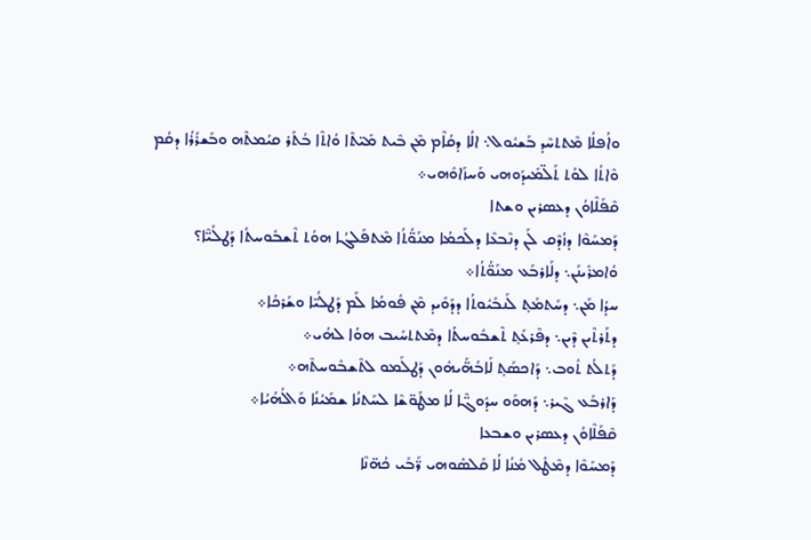ܘܐܳܦܠܳܐ ܡܶܬܬܚܶܕ ܒܰܫܝܽܘܠ܆ ܐܠܳܐ ܕܩܳܐܶܡ ܡܶܢ ܒܶܝܬ ܡܺܝ̈ܬܶܐ ܘܳܐܬܶܐ ܒܳܬܰܪ ܩܝܳܡܬܶܗ ܘܒܰܫܪܳܪܳܐ ܕܩܳܡ ܘܶܐܬܳܐ ܠܘܳܬ ܬܰܠ̈ܡܺܝܕܰܘܗܝ ܘܰܚܙܰܐܘܽܗܝ܀
ܩܶܦܰܠܶܐܘܳܢ ܕܥܣܪܝܢ ܘܫܬܐ
ܕܰܡܚܰܘܶܐ ܕܙܳܕܶܩ ܠܰܢ ܕܢܶܒܥܶܐ ܕܠܰܟܡܳܐ ܡܢܰܘ̈ܳܬܳܐ ܡܶܬܦܰܠܓܳܐ ܗܘܳܬ ܬܶܫܒܽܘܚܬܳܐ ܕܰܛܠܳܝ̈ܶܐ؟
ܘܳܐܡܪܺܝܢܰܢ܆ ܕܠܰܐܪܒܰܥ ܡܢܰܘ̈ܳܬܳܐ܀
ܚܕܳܐ ܡܰܢ܆ ܕܚܰܬܡܰܬ̥ ܠܰܢܒܺܝܽܘܬܳܐ ܕܕܰܘܺܝܕ ܡܶܢ ܦܽܘܡܳܐ ܠܰܡ ܕܰܛܠܳܝ̈ܐ ܘܫܰܪܟܳܐ܀
ܕܬܰܪܬܶܝܢ ܕܶܝܢ܆ ܕܦܶܪܥܰܬ̥ ܬܶܫܒܽܘܚܬܳܐ ܕܡܶܬܬܚܺܝܒ ܗܘܳܐ ܠܗܳܝ܀
ܕܰܬܠܳܬ ܬܽܘܒ܆ ܕܰܐܟܣܰܬ̥ ܠܰܐܒܳܗ̈ܰܝܗܽܘܢ ܕܰܛܠܰܡܘ ܠܬܶܫܒܽܘܚܬܶܗ܀
ܕܰܐܪܒܰܥ ܓܶܝܪ܆ ܕܰܗܘܰܘ ܚܕܽܘܓ̈ܶܐ ܠܳܐ ܡܛܰܘ̈ܫܶܐ ܠܚܰܬܢܳܐ ܫܡܰܝܳܢܳܐ ܘܰܐܠܳܗܳܝܳܐ܀
ܩܶܦܰܠܶܐܘܳܢ ܕܥܣܪܝܢ ܘܫܒܥܐ
ܕܰܡܚܰܘܶܐ ܕܡܶܛܽܠ ܡܳܢܳܐ ܠܳܐ ܩܰܠܣܽܘܗܝ ܪ̈ܰܒܰܝ ܟܳܗ̈ܢܶܐ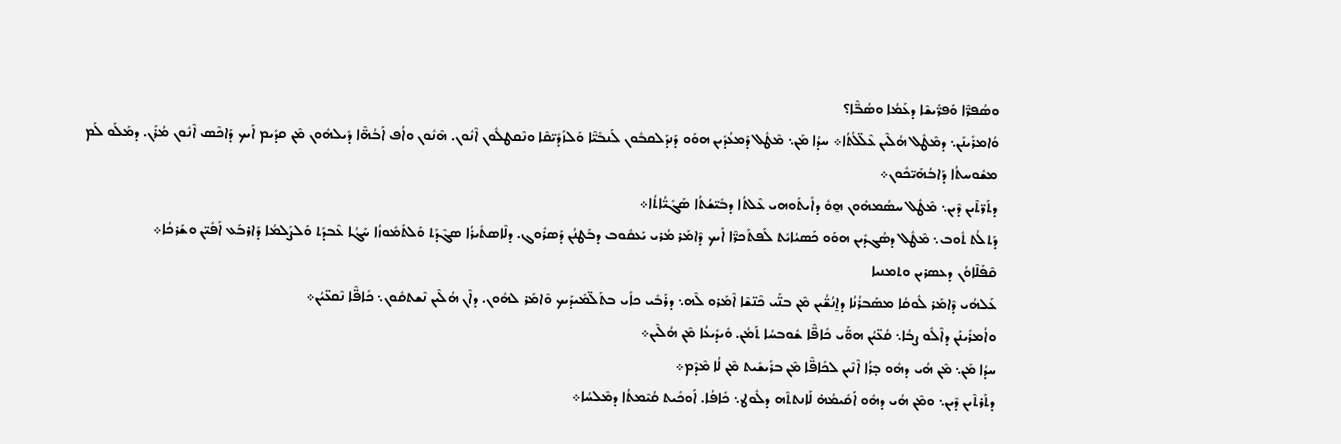ܘܣܳܦܪ̈ܶܐ ܘܰܦܪ̈ܺܝܫܶܐ ܕܥܰܡܳܐ ܘܣܳܒ̈ܶܐ؟
ܘܳܐܡܪܺܝܢܰܢ܆ ܕܡܶܛܽܠ ܗܳܠܶܝܢ ܥܶܠ̈ܠܳܬܳܐ܀ ܚܕܳܐ ܡܰܢ܆ ܡܶܛܽܠ ܕܰܡܥܳܕܺܝܢ ܗܘܰܘ ܕܰܢܕܰܠܩܒܽܘܢ ܠܰܢܒܺܝ̈ܶܐ ܘܰܠܙܰܕܺܝ̈ܩܶܐ ܘܢܶܩܛܠܽܘܢ ܐܶܢܽܘܢ. ܗܶܢܽܘܢ ܘܐܳܦ ܐܰܒܳܗ̈ܶܐ ܕܺܝܠܗܽܘܢ ܡܶܢ ܩܕܺܝܡ ܐܰܝܟ ܕܰܐܟܶܣ ܐܶܢܽܘܢ ܡܳܪܰܢ. ܕܡܰܠܰܘ ܠܰܡ ܡܫܽܘܚܬܳܐ ܕܰܐܒܳܗܰܝ̈ܟܽܘܢ܀
ܕܬܰܪ̈ܬܶܝܢ ܕܶܝܢ܆ ܡܶܛܽܠ ܚܣܳܡܗܽܘܢ ܗ̱ܘܽ ܕܐܺܝܬܰܘܗܝ ܥܶܠܬܳܐ ܕܒܺܝ̈ܫܳܬܳܐ ܣܰܓܺܝ̈ܳܐܬܳܐ܀
ܕܰܬܠܳܬ ܬܽܘܒ܆ ܡܶܛܽܠ ܕܣܳܓܕܺܝܢ ܗܘܰܘ ܟܰܣܝܳܐܝܺܬ ܠܰܦܬܰܟܪܶ̈ܐ ܐܰܝܟ ܕܶܐܡܰܪ ܡܳܪܝ ܝܰܥܩܽܘܒ ܕܒܰܛܢܳܢ ܕܰܣܪܽܘܓ. ܕܠܶܐܣܬܺܝܪܳܐ ܣܓܶܕܰܬ ܘܰܠܬܰܡܽܘܙܳܐ ܚܰܓܳܐ ܥܶܒܕܰܬ ܘܰܠܨܰܠܡܳܐ ܕܰܐܪܒܰܥ ܐܰܦܺܝ̈ܢ ܘܫܰܪܟܳܐ܀
ܩܶܦܰܠܶܐܘܳܢ ܕܥܣܪܝܢ ܘܬܡܢܝܐ
ܥܰܠܗܳܝ ܕܶܐܡܰܪ ܠܽܘܩܳܐ ܡܣܰܒܪܳܢܳܐ ܕܐ̱ܢܳܫ̈ܳܝܢ ܡܶܢ ܒܢ̈ܰܝ ܟܶܢ̈ܫܶܐ ܐܶܡܰܪܘ ܠܶܗ܆ ܕܪܰܒܺܝ ܟܐܺܝ ܒܬܰܠ̈ܡܺܝܕܰܝܟ ܘܶܐܡܰܪ ܠܗܽܘܢ. ܕܐܶܢ ܗܳܠܶܝܢ ܢܶܫܬܩܽܘܢ܆ ܟܺܐܦ̈ܶܐ ܢܶܩܥ̈ܝܳܢ܀
ܘܐܳܡܪܺܝܢܰܢ ܕܐܶܠܽܘ ܨܒܳܐ܆ ܩܳܥ̈ܝܳܢ ܗܘ̈ܰܝ ܟܺܐܦ̈ܶܐ ܫܽܘܒܚܳܐ ܬܰܡܳܢ. ܘܺܝܕܺܝܥܳܐ ܡܶܢ ܗܳܠܶܝܢ܀
ܚܕܳܐ ܡܰܢ܆ ܡܶܢ ܗܳܝ ܕܗܽܘ ܒ̣ܪܳܐ ܐܶܢܶܝܢ ܠܟܺܐܦ̈ܶܐ ܡܶܢ ܒܪܺܝܫܺܝܬ ܡܶܢ ܠܳܐ ܡܶܕܶܡ܀
ܕܬܰܪܬܶܝܢ ܕܶܝܢ܆ ܘܡܶܢ ܗܳܝ ܕܗܽܘ ܐܰܩܺܝܡܳܗ̇ ܠܰܐܢܬܬܶܗ ܕܠܽܘܛ܆ ܟܺܐܦܳܐ. ܐܰܘܟܺܝܬ ܩܳܝܶܡܬܳܐ ܕܡܶܠܚܳܐ܀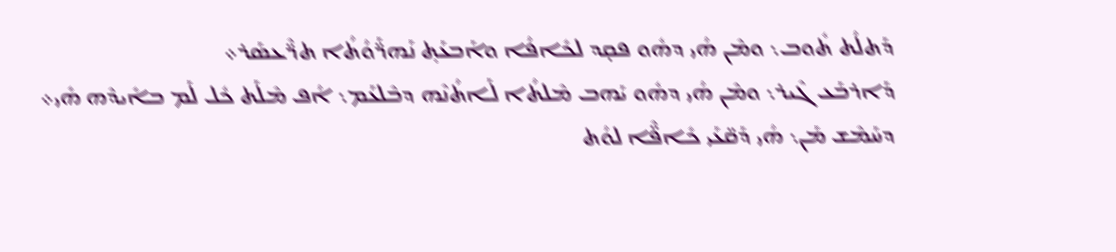ܕܰܬܠܳܬ ܬܽܘܒ܆ ܘܡܶܢ ܗܳܝ ܕܗܽܘ ܦܩ̣ܕ ܠܟܺܐܦܳܐ ܘܐܰܒܥܰܬ̥ ܢܰܗܪ̈ܰܘܳܬܳܐ ܬܪ̈ܶܥܣܰܪ܀
ܕܰܐܪܒܰܥ ܓܶܝܪ܆ ܘܡܶܢ ܗܳܝ ܕܗܽܘ ܝܰܗܒ ܡܶܠܬܳܐ ܠܰܐܬܳܢܶܗ ܕܒܶܠܥܰܡ܆ ܐܳܦ ܡܶܠܰܬ ܟܽܠ ܠܰܡ ܒܐܺܝܕܶܗ ܗܺܝ܀
ܕܚܰܡܶܫ ܡܰܢ܆ ܗܳܝ ܕܰܩ̈ܥܰܝ ܟܺܐܦ̈ܶܐ ܠܘܳܬ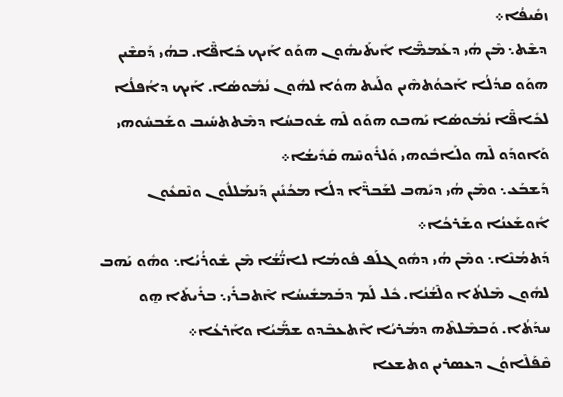ܙܩܺܝܦܳܐ܀
ܕܫܶܬ܆ ܡܶܢ ܗܳܝ ܕܥܰܡܡ̈ܶܐ ܐܺܝܬܰܝܗܽܘܢ ܗܘܰܘ ܐܰܝܟ ܟܺܐܦ̈ܶܐ. ܒܗܳܝ ܕܰܩܫܶܝܢ ܗܘܰܘ ܩܕܳܠܳܐ ܐܰܟܘܳܬܗܶܝܢ ܘܠܰܝܬ ܗܘܳܐ ܠܗܽܘܢ ܢܳܡܽܘܣܳܐ. ܐܰܝܟ ܕܐܳܦܠܳܐ ܠܟܺܐܦ̈ܶܐ ܢܳܡܽܘܣܳܐ ܝܰܗܒܘ ܗܘܰܘ ܠܶܗ ܫܽܘܒܚܳܐ ܕܡܶܬܬܚܺܝܒ ܘܫܰܒܚܽܘܗܝ ܘܰܐܘܕܰܘ ܠܶܗ ܘܠܰܐܒܽܘܗܝ ܘܰܠܪܽܘܚܶܗ ܩܰܕܺܝܫܳܐ܀
ܕܰܫܒܰܥ܆ ܘܡܶܢ ܗܳܝ ܕܝܰܗܒ ܠܫܰܒܪ̈ܶܐ ܕܠܳܐ ܡܟܳܢܺܝܢ ܕܰܢܡܰܠܠܽܘܢ ܘܢܶܩܥܽܘܢ ܐܽܘܫܰܥܢܳܐ ܘܫܰܪܟܳܐ܀
ܕܰܬܡܳܢܶܐ܆ ܘܡܶܢ ܗܳܝ ܕܗܽܘ ܓܠܰܦ ܦܽܘܡܳܐ ܠܐܢ̈ܳܫܳܐ ܡܶܢ ܫܽܘܪܳܝܳܐ܆ ܘܗܽܘ ܝܰܗܒ ܠܗܽܘܢ ܡܶܠܬܳܐ ܘܠܶܫܳܢܳܐ. ܟܽܠ ܠܰܡ ܕܒܰܡܫܺܝܚܳܐ ܐܶܬܒܪܺܝ܆ ܒܪܺܝܬܰܐ ܗ̱ܘ ܚܕܰܬܳܐ. ܘܰܒܡܶܠܬܶܗ ܕܡܳܪܝܳܐ ܐܶܬܥܒܶܕܘ ܫܡ̈ܰܝܳܐ ܘܐܰܪܥܳܐ܀
ܩܶܦܰܠܶܐܘܳܢ ܕܥܣܪܝܢ ܘܬܫܥܐ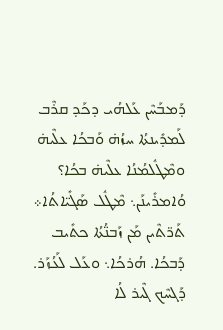ܕܰܡܒܰܚܶܢ ܥܰܠܗܳܝ ܕܟܰܕ ܩܪܶܒ ܠܰܡܕܺܝܢܬܳܐ ܚܙܳܗ̇ ܘܰܒܟܳܐ ܥܠܶܝܗ̇ ܘܡܶܛܽܠܡܳܢܳܐ ܥܠܶܝܗ̇ ܒܟܳܐ؟
ܘܳܐܡܪܺܝܢܰܢ܆ ܡܶܛܽܠ ܣܰܓܺܝ̈ܐܬܳܐ܀ ܬܰܪ̈ܬܶܝܢ ܡܰܢ ܙܰܒܢ̈ܳܬܳܐ ܟܬܺܝܒ ܕܰܒܟܳܐ. ܗܳܪܟܳܐ܆ ܘܥܰܠ ܠܰܥܳܙܰܪ. ܕܰܓܚܶܟ ܓܶܝܪ ܠܳܐ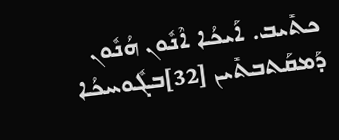ܟܬܺܝܒ. ܐܰܝܟܳܐ ܐܶܢܽܘܢ ܗܳܢܽܘܢ ܕܰܡܩܰܬܒܬܺܝܢ [32]ܒܓܽܘܚܟܳܐ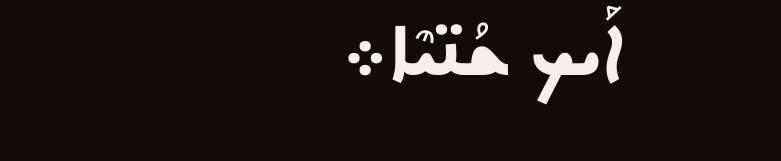ܐܰܝܟ ܫܳܢ̈ܝܶܐ܀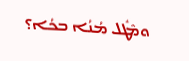ܘܡܶܛܽܠ ܡܳܢܳܐ ܒܟܳܐ؟